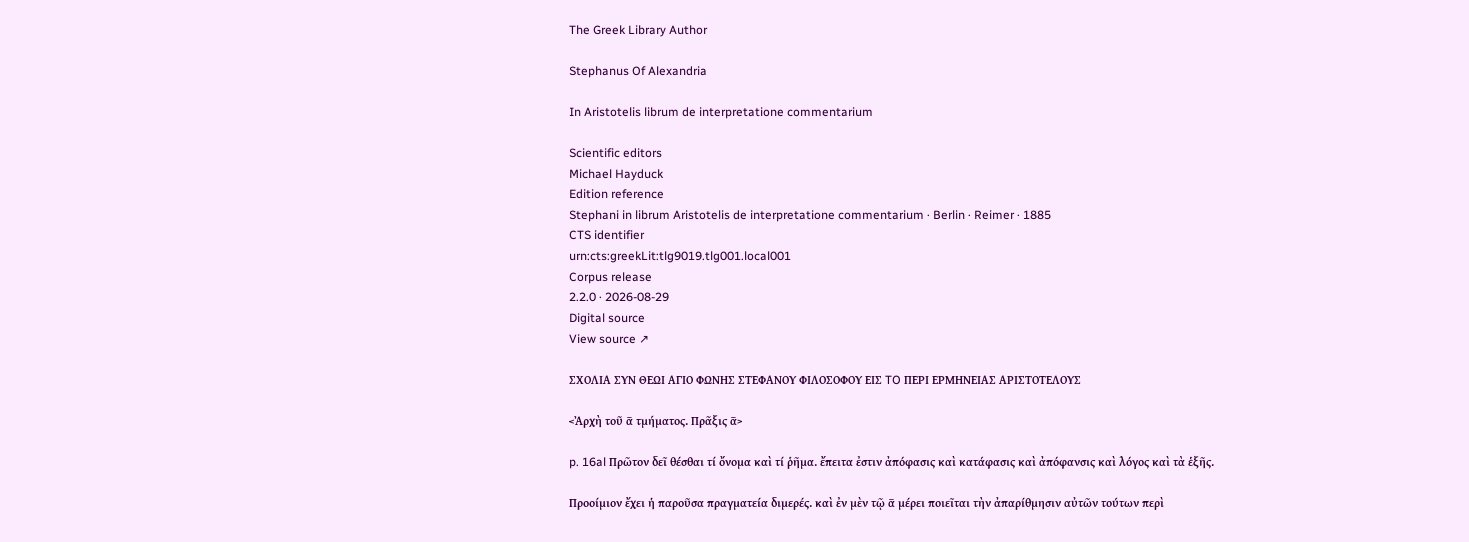The Greek Library Author

Stephanus Of Alexandria

In Aristotelis librum de interpretatione commentarium

Scientific editors
Michael Hayduck
Edition reference
Stephani in librum Aristotelis de interpretatione commentarium · Berlin · Reimer · 1885
CTS identifier
urn:cts:greekLit:tlg9019.tlg001.local001
Corpus release
2.2.0 · 2026-08-29
Digital source
View source ↗

ΣΧΟΛΙΑ ΣΥΝ ΘΕΩΙ ΑΓΙΟ ΦΩΝΗΣ ΣΤΕΦΑΝΟΥ ΦΙΛΟΣΟΦΟΥ ΕΙΣ TO ΠΕΡΙ ΕΡΜΗΝΕΙΑΣ ΑΡΙΣΤΟΤΕΛΟΥΣ

<Ἀρχὴ τοῦ ᾱ τμήματος. Πρᾶξις ᾱ>

p. 16al Πρῶτον δεῖ θέσθαι τί ὄνομα καὶ τί ῥῆμα. ἔπειτα ἐστιν ἀπόφασις καὶ κατάφασις καὶ ἀπόφανσις καὶ λόγος καὶ τὰ ἑξῆς.

Προοίμιον ἔχει ἡ παροῦσα πραγματεία διμερές. καὶ ἐν μὲν τῷ ᾱ μέρει ποιεῖται τὴν ἀπαρίθμησιν αὐτῶν τούτων περὶ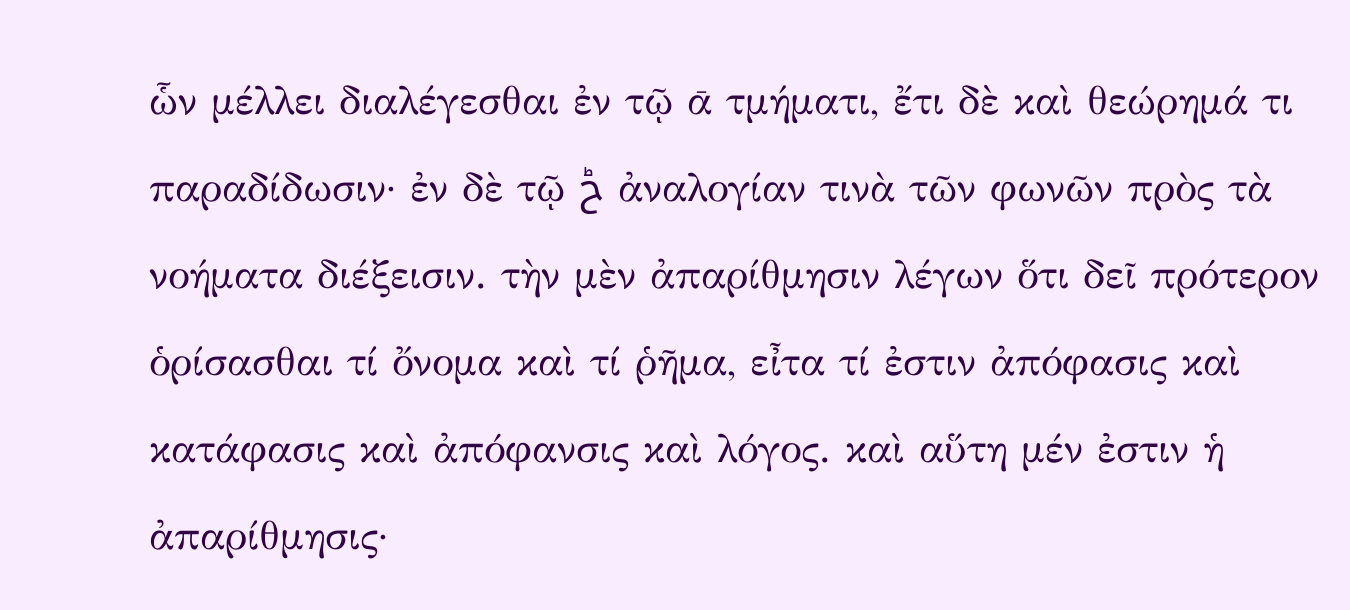ὧν μέλλει διαλέγεσθαι ἐν τῷ ᾱ τμήματι, ἔτι δὲ καὶ θεώρημά τι παραδίδωσιν· ἐν δὲ τῷ ݲ ἀναλογίαν τινὰ τῶν φωνῶν πρὸς τὰ νοήματα διέξεισιν. τὴν μὲν ἀπαρίθμησιν λέγων ὅτι δεῖ πρότερον ὁρίσασθαι τί ὄνομα καὶ τί ῥῆμα, εἶτα τί ἐστιν ἀπόφασις καὶ κατάφασις καὶ ἀπόφανσις καὶ λόγος. καὶ αὕτη μέν ἐστιν ἡ ἀπαρίθμησις·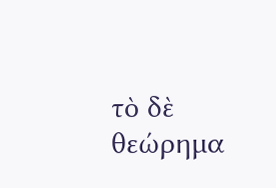τὸ δὲ θεώρημα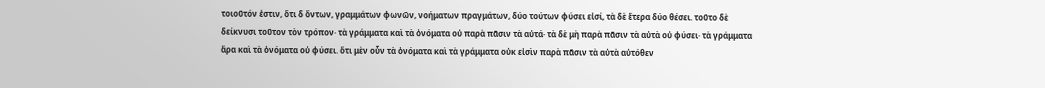τοιοῦτόν ἐστιν, ὅτι δ ὄντων, γραμμάτων φωνῶν, νοήματων πραγμάτων, δύο τούτων φύσει εἰσί, τὰ δὲ ἕτερα δύο θέσει. τοῦτο δὲ δείκνυσι τοῦτον τὸν τρόπον· τὰ γράμματα καὶ τὰ ὀνόματα οὐ παρὰ πᾶσιν τὰ αὐτά· τὰ δὲ μὴ παρὰ πᾶσιν τὰ αὐτὰ οὐ φύσει· τὰ γράμματα ἄρα καὶ τὰ ὀνόματα οὐ φύσει. ὅτι μὲν οὖν τὰ ὀνόματα καὶ τὰ γράμματα οὐκ εἰσὶν παρὰ πᾶσιν τὰ αὐτὰ αὐτόθεν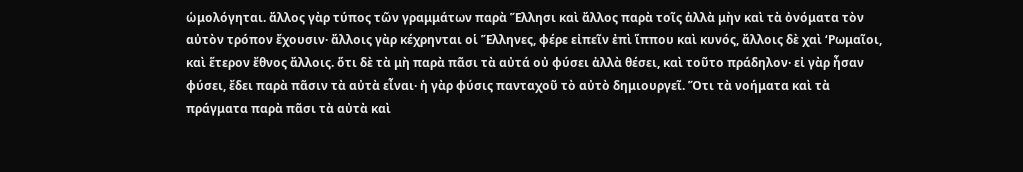ὡμολόγηται. ἄλλος γὰρ τύπος τῶν γραμμάτων παρὰ Ἕλλησι καὶ ἄλλος παρὰ τοῖς ἀλλὰ μὴν καὶ τὰ ὀνόματα τὸν αὐτὸν τρόπον ἔχουσιν· ἄλλοις γὰρ κέχρηνται οἱ Ἕλληνες, φέρε εἰπεῖν ἐπὶ ἵππου καὶ κυνός, ἄλλοις δὲ χαὶ ‘Ρωμαῖοι, καὶ ἕτερον ἔθνος ἄλλοις. ὅτι δὲ τὰ μὴ παρὰ πᾶσι τὰ αὐτά οὐ φύσει ἀλλὰ θέσει, καὶ τοῦτο πράδηλον· εἰ γὰρ ἦσαν φύσει, ἔδει παρὰ πᾶσιν τὰ αὐτὰ εἶναι· ἡ γὰρ φύσις πανταχοῦ τὸ αὐτὸ δημιουργεῖ. Ὅτι τὰ νοήματα καὶ τὰ πράγματα παρὰ πᾶσι τὰ αὐτὰ καὶ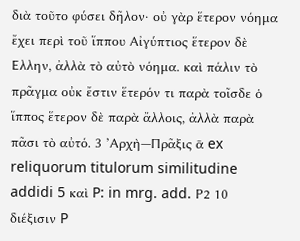διὰ τοῦτο φύσει δῆλον· οὐ γὰρ ἕτερον νόημα ἔχει περὶ τοῦ ἵππου Αἰγύπτιος ἕτερον δὲ Ελλην, ἀλλὰ τὸ αὐτὸ νόημα. καὶ πάλιν τὸ πρᾶγμα οὐκ ἔστιν ἕτερόν τι παρὰ τοῖσδε ὁ ἵππος ἕτερον δὲ παρὰ ἄλλοις, ἀλλὰ παρὰ πᾶσι τὸ αὐτό. 3 ’Αρχὴ—Πρᾶξις ᾱ ex reliquorum titulorum similitudine addidi 5 καὶ P: in mrg. add. Ρ2 10 διέξισιν P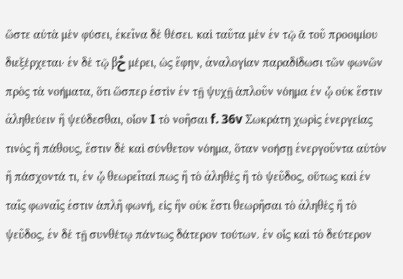ὥστε αὐτὰ μὲν φύσει, ἐκεῖνα δὲ θέσει. καὶ ταῦτα μὲν ἐν τῷ ᾱ τοῦ προοιμίου διεξέρχεται· ἐν δὲ τῷ βݲ μέρει, ὡς ἔφην, ἀναλογίαν παραδίδωσι τῶν φωνῶν πρὸς τὰ νοήματα, ὅτι ὥσπερ ἐστὶν ἐν τῇ ψυχῇ ἁπλοῦν νόημα ἐν ᾧ οὐκ ἔστιν ἀληθεύειν ἢ ψεύδεσθαι, οἷον I τὸ νοῆσαι f. 36v Σωκράτη χωρὶς ἐνεργείας τινὸς ἢ πάθους, ἔστιν δὲ καὶ σύνθετον νόημα, ὅταν νοήσῃ ἐνεργοῦντα αὐτὸν ἢ πάσχοντά τι, ἐν ᾧ θεωρεῖταί πως ἢ τὸ ἀληθὲς ἢ τὸ ψεῦδος, οὕτως καὶ ἐν ταῖς φωναῖς ἐστιν ἁπλῆ φωνή, εἰς ἣν οὐκ ἔστι θεωρῆσαι τὸ ἀληθὲς ἢ τὸ ψεῦδος, ἐν δὲ τῇ συνθέτῳ πάντως δάτερον τούτων. ἐν οἷς καὶ τὸ δεύτερον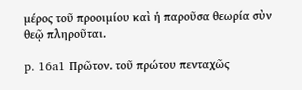μέρος τοῦ προοιμίου καὶ ἡ παροῦσα θεωρία σὺν θεῷ πληροῦται.

p. 16a1 Πρῶτον. τοῦ πρώτου πενταχῶς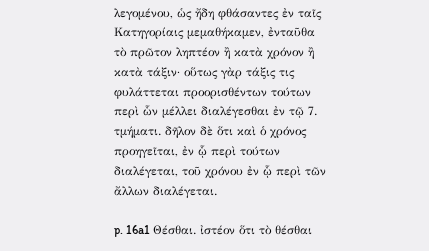λεγομένου, ὡς ἤδη φθάσαντες ἐν ταῖς Κατηγορίαις μεμαθήκαμεν, ἐνταῦθα τὸ πρῶτον ληπτέον ἢ κατὰ χρόνον ἢ κατὰ τάξιν· οὕτως γὰρ τάξις τις φυλάττεται προορισθέντων τούτων περὶ ὧν μέλλει διαλέγεσθαι ἐν τῷ 7. τμήματι. δῆλον δὲ ὅτι καὶ ὁ χρόνος προηγεῖται, ἐν ᾧ περὶ τούτων διαλέγεται, τοῦ χρόνου ἐν ᾧ περὶ τῶν ἄλλων διαλέγεται.

p. 16a1 Θέσθαι. ἰστέον ὅτι τὸ θέσθαι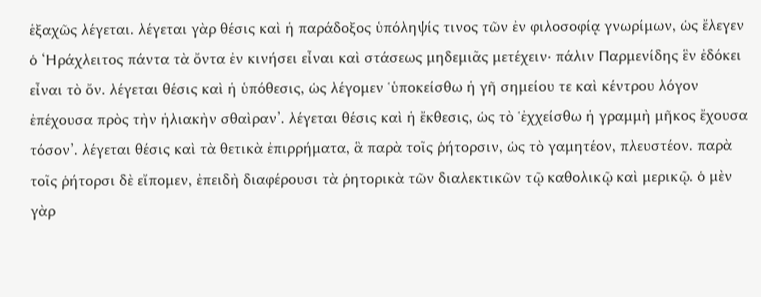ἑξαχῶς λέγεται. λέγεται γὰρ θέσις καὶ ἡ παράδοξος ὑπόληψίς τινος τῶν ἐν φιλοσοφίᾳ γνωρίμων, ὡς ἔλεγεν ὁ ‘Ηράχλειτος πάντα τὰ ὄντα ἐν κινήσει εἶναι καὶ στάσεως μηδεμιᾶς μετέχειν· πάλιν Παρμενίδης ἓν ἐδόκει εἶναι τὸ ὄν. λέγεται θέσις καὶ ἡ ὑπόθεσις, ὡς λέγομεν ῾ὑποκείσθω ἡ γῆ σημείου τε καὶ κέντρου λόγον ἐπέχουσα πρὸς τὴν ἡλιακὴν σθαὶραν’. λέγεται θέσις καὶ ἡ ἔκθεσις, ὡς τὸ ῾ἐχχείσθω ἡ γραμμὴ μῆκος ἔχουσα τόσον’. λέγεται θέσις καὶ τὰ θετικὰ ἐπιρρήματα, ἃ παρὰ τοῖς ῥήτορσιν, ὡς τὸ γαμητέον, πλευστέον. παρὰ τοῖς ῥήτορσι δὲ εἴπομεν, ἐπειδὴ διαφέρουσι τὰ ῥητορικὰ τῶν διαλεκτικῶν τῷ καθολικῷ καὶ μερικῷ. ὁ μὲν γὰρ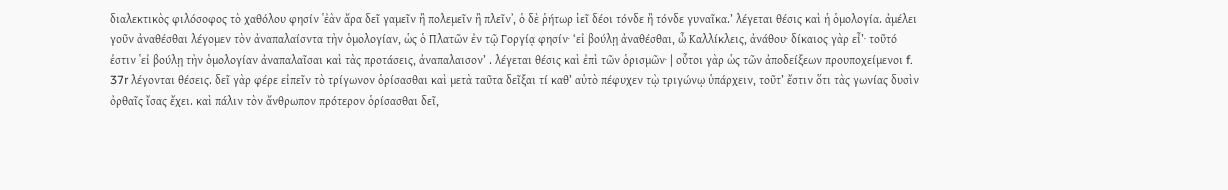διαλεκτικὸς φιλόσοφος τὸ χαθόλου φησίν ῾ἐὰν ἄρα δεῖ γαμεῖν ἢ πολεμεῖν ἢ πλεῖν᾿, ὁ δὲ ῥήτωρ ἱεῖ δέοι τόνδε ἢ τόνδε γυναῖκα.’ λέγεται θέσις καὶ ἡ ὁμολογία. ἀμέλει γοῦν ἀναθέσθαι λέγομεν τὸν ἀναπαλαίσντα τὴν ὁμολογίαν, ὡς ὁ Πλατῶν ἐν τῷ Γοργίᾳ φησίν· ‘εἰ βούλῃ ἀναθέσθαι, ὦ Καλλίκλεις, ἀνάθου· δίκαιος γὰρ εἶ’· τοῦτό ἐστιν ῾εἰ βούλῃ τὴν ὁμολογίαν ἀναπαλαῖσαι καὶ τὰς προτάσεις, ἀναπαλαισον’ . λέγεται θέσις καὶ ἐπὶ τῶν ὁρισμῶν· | οὗτοι γὰρ ὡς τῶν ἀποδείξεων προυποχείμενοι f. 37r λέγονται θέσεις. δεῖ γὰρ φέρε εἰπεῖν τὸ τρίγωνον ὁρίσασθαι καὶ μετὰ ταῦτα δεῖξαι τί καθ’ αὑτὸ πέφυχεν τῲ τριγώνῳ ὑπάρχειν, τοῦτ’ ἔστιν ὅτι τὰς γωνίας δυσὶν ὀρθαῖς ἴσας ἔχει. καὶ πάλιν τὸν ἄνθρωπον πρότερον ὁρίσασθαι δεῖ,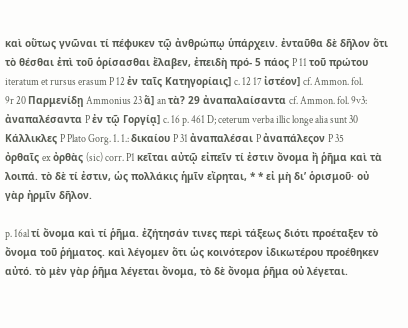καὶ οὕτως γνῶναι τί πέφυκεν τῷ ἀνθρώπῳ ὑπάρχειν. ἐνταῦθα δὲ δῆλον ὅτι τὸ θέσθαι ἐπὶ τοῦ ὁρίσασθαι ἔλαβεν, ἐπειδὴ πρό- 5 πάος P 11 τοῦ πρώτου iteratum et rursus erasum P 12 ἐν ταῖς Κατηγορίαις] c. 12 17 ἰστέον] cf. Ammon. fol. 9r 20 Παρμενίδῃ Ammonius 23 ἅ] an τὰ? 29 ἀναπαλαίσαντα cf. Ammon. fol. 9v3: ἀναπαλέσαντα P ἐν τῷ Γοργίᾳ] c. 16 p. 461 D; ceterum verba illic longe alia sunt 30 Κάλλικλες P Plato Gorg. 1. 1.: δικαίου P 31 ἀναπαλέσαι P ἀναπάλεςον P 35 ὀρθαῖς ex ὀρθὰς (sic) corr. P1 κεῖται αὐτῷ εἰπεῖν τί ἐστιν ὄνομα ἢ ῥῆμα καὶ τὰ λοιπά. τὸ δὲ τί ἐστιν, ὡς πολλάκις ἡμῖν εἴρηται, * * εἰ μὴ δι’ ὁρισμοῦ· οὐ γὰρ ἠρμῖν δῆλον.

p. 16al τί ὄνομα καὶ τί ῥῆμα. ἐζήτησάν τινες περὶ τάξεως διότι προέταξεν τὸ ὄνομα τοῦ ῥήματος. καὶ λέγομεν ὅτι ὡς κοινότερον ἰδικωτέρου προέθηκεν αὐτό. τὸ μὲν γὰρ ῥῆμα λέγεται ὄνομα, τὸ δὲ ὄνομα ῥῆμα οὐ λέγεται.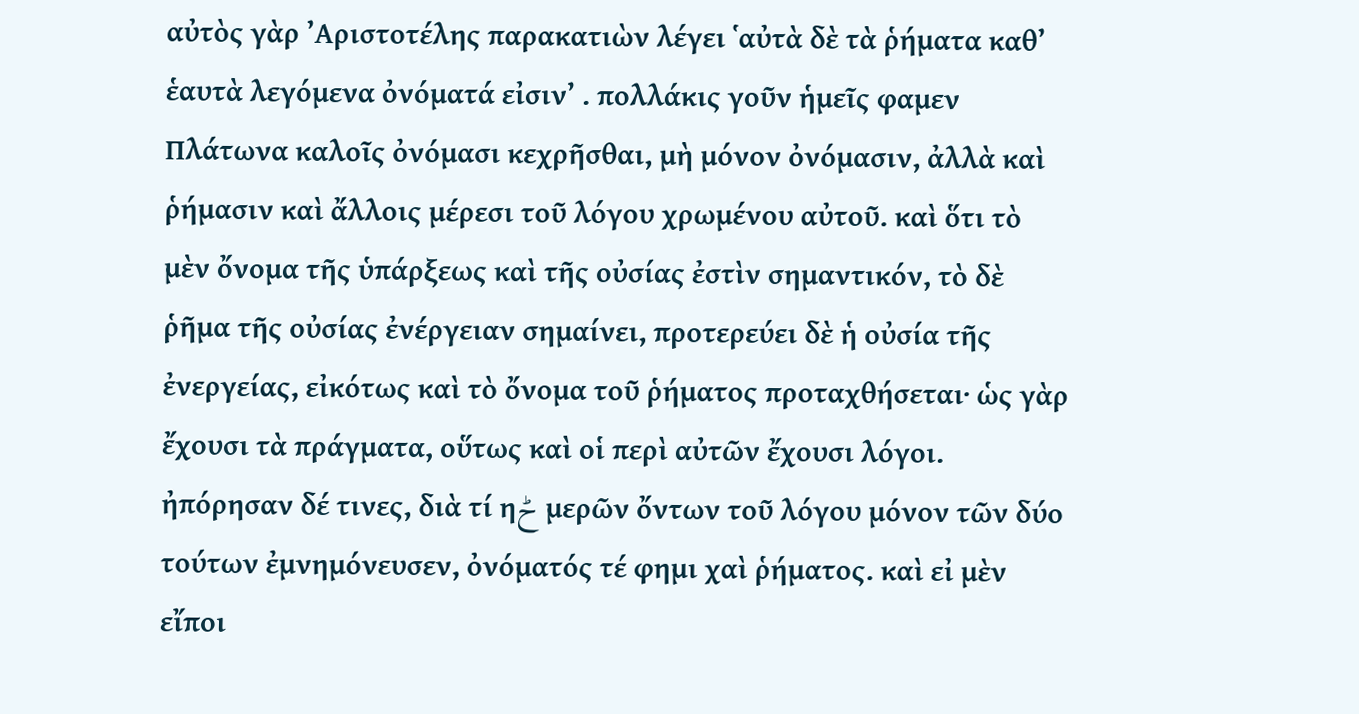αὐτὸς γὰρ ’Αριστοτέλης παρακατιὼν λέγει ῾αὐτὰ δὲ τὰ ῥήματα καθ’ ἑαυτὰ λεγόμενα ὀνόματά εἰσιν’ . πολλάκις γοῦν ἡμεῖς φαμεν Πλάτωνα καλοῖς ὀνόμασι κεχρῆσθαι, μὴ μόνον ὀνόμασιν, ἀλλὰ καὶ ῥήμασιν καὶ ἄλλοις μέρεσι τοῦ λόγου χρωμένου αὐτοῦ. καὶ ὅτι τὸ μὲν ὄνομα τῆς ὑπάρξεως καὶ τῆς οὐσίας ἐστὶν σημαντικόν, τὸ δὲ ῥῆμα τῆς οὐσίας ἐνέργειαν σημαίνει, προτερεύει δὲ ἡ οὐσία τῆς ἐνεργείας, εἰκότως καὶ τὸ ὄνομα τοῦ ῥήματος προταχθήσεται· ὡς γὰρ ἔχουσι τὰ πράγματα, οὕτως καὶ οἱ περὶ αὐτῶν ἔχουσι λόγοι. ἠπόρησαν δέ τινες, διὰ τί ηݲ μερῶν ὄντων τοῦ λόγου μόνον τῶν δύο τούτων ἐμνημόνευσεν, ὀνόματός τέ φημι χαὶ ῥήματος. καὶ εἰ μὲν εἴποι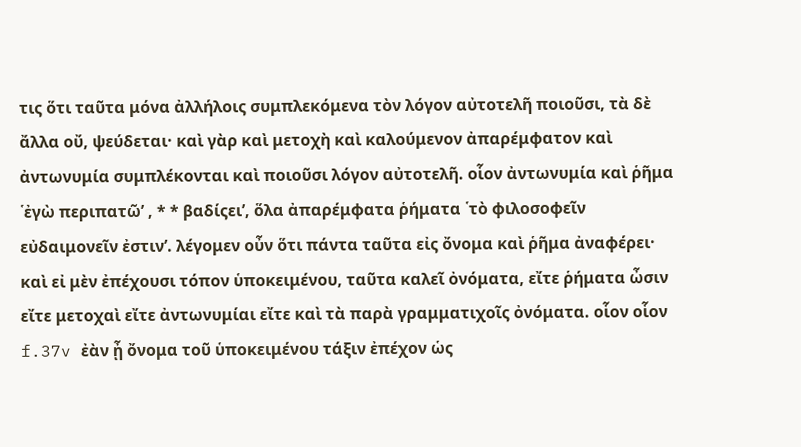τις ὅτι ταῦτα μόνα ἀλλήλοις συμπλεκόμενα τὸν λόγον αὐτοτελῆ ποιοῦσι, τὰ δὲ ἄλλα οὔ, ψεύδεται· καὶ γὰρ καὶ μετοχὴ καὶ καλούμενον ἀπαρέμφατον καὶ ἀντωνυμία συμπλέκονται καὶ ποιοῦσι λόγον αὐτοτελῆ. οἷον ἀντωνυμία καὶ ῥῆμα ῾ἐγὼ περιπατῶ’ , * * βαδίςει’, ὅλα ἀπαρέμφατα ῥήματα ῾τὸ φιλοσοφεῖν εὐδαιμονεῖν ἐστιν’. λέγομεν οὖν ὅτι πάντα ταῦτα εἰς ὄνομα καὶ ῥῆμα ἀναφέρει· καὶ εἰ μὲν ἐπέχουσι τόπον ὑποκειμένου, ταῦτα καλεῖ ὀνόματα, εἴτε ῥήματα ὦσιν εἴτε μετοχαὶ εἴτε ἀντωνυμίαι εἴτε καὶ τὰ παρὰ γραμματιχοῖς ὀνόματα. οἷον οἷον f.37v ἐὰν ᾖ ὄνομα τοῦ ὑποκειμένου τάξιν ἐπέχον ὡς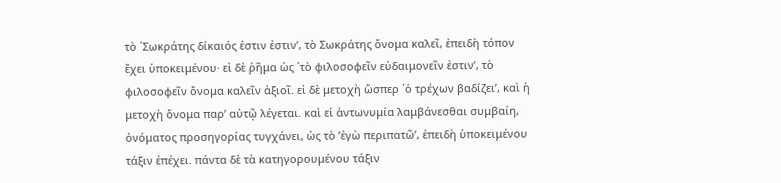τὸ ῾Σωκράτης δίκαιός ἐστιν ἐστιν’, τὸ Σωκράτης ὄνομα καλεῖ, ἐπειδὴ τόπον ἔχει ὑποκειμένου· εἰ δὲ ῥῆμα ὡς ῾τὸ φιλοσοφεῖν εὐδαιμονεῖν ἐστιν’, τὸ φιλοσοφεῖν ὄνομα καλεῖν ἀξιοῖ. εἰ δὲ μετοχὴ ὥσπερ ῾ὁ τρέχων βαδίζει’, καὶ ἡ μετοχὴ ὄνομα παρ’ αὐτῷ λέγεται. καὶ εἰ ἀντωνυμία λαμβάνεσθαι συμβαίη, ὀνόματος προσηγορίας τυγχάνει, ὡς τὸ ’ἐγὼ περιπατῶ’, ἐπειδὴ ὑποκειμένου τάξιν ἐπέχει. πάντα δὲ τὰ κατηγορουμένου τάξιν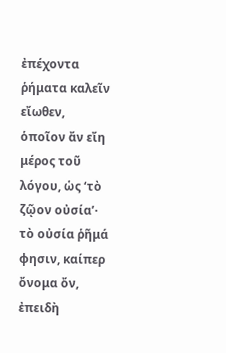ἐπέχοντα ῥήματα καλεῖν εἴωθεν, ὁποῖον ἄν εἴη μέρος τοῦ λόγου, ὡς ‘τὸ ζῷον οὐσία’· τὸ οὐσία ῥῆμά φησιν, καίπερ ὄνομα ὄν, ἐπειδὴ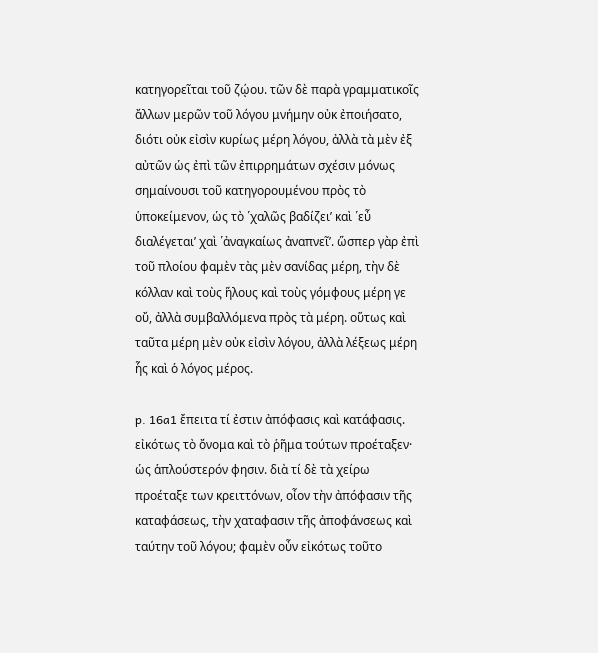κατηγορεῖται τοῦ ζῴου. τῶν δὲ παρὰ γραμματικοῖς ἄλλων μερῶν τοῦ λόγου μνήμην οὐκ ἐποιήσατο, διότι οὐκ εἰσὶν κυρίως μέρη λόγου, ἀλλὰ τὰ μὲν ἐξ αὐτῶν ὡς ἐπὶ τῶν ἐπιρρημάτων σχέσιν μόνως σημαίνουσι τοῦ κατηγορουμένου πρὸς τὸ ὑποκείμενον, ὡς τὸ ῾χαλῶς βαδίζει’ καὶ ῾εὖ διαλέγεται’ χαὶ ῾ἀναγκαίως ἀναπνεῖ’. ὥσπερ γὰρ ἐπὶ τοῦ πλοίου φαμὲν τὰς μὲν σανίδας μέρη, τὴν δὲ κόλλαν καὶ τοὺς ἥλους καὶ τοὺς γόμφους μέρη γε οὔ, ἀλλὰ συμβαλλόμενα πρὸς τὰ μέρη. οὕτως καὶ ταῦτα μέρη μὲν οὐκ εἰσὶν λόγου, ἀλλὰ λέξεως μέρη ἧς καὶ ὁ λόγος μέρος.

p. 16a1 ἔπειτα τί ἐστιν ἀπόφασις καὶ κατάφασις. εἰκότως τὸ ὄνομα καὶ τὸ ῥῆμα τούτων προέταξεν· ὡς ἁπλούστερόν φησιν. διὰ τί δὲ τὰ χείρω προέταξε των κρειττόνων, οἶον τὴν ἀπόφασιν τῆς καταφάσεως, τὴν χαταφασιν τῆς ἀποφάνσεως καὶ ταύτην τοῦ λόγου; φαμὲν οὖν εἰκότως τοῦτο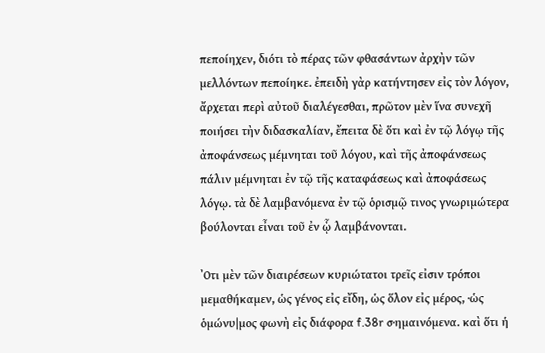πεποίηχεν, διότι τὸ πέρας τῶν φθασάντων ἀρχὴν τῶν μελλόντων πεποίηκε. ἐπειδὴ γὰρ κατήντησεν εἰς τὸν λόγον, ἄρχεται περὶ αὐτοῦ διαλέγεσθαι, πρῶτον μὲν ἵνα συνεχῆ ποιήσει τὴν διδασκαλίαν, ἔπειτα δὲ ὅτι καὶ ἐν τῷ λόγῳ τῆς ἀποφάνσεως μέμνηται τοῦ λόγου, καὶ τῆς ἀποφάνσεως πάλιν μέμνηται ἐν τῷ τῆς καταφάσεως καὶ ἀποφάσεως λόγῳ. τὰ δὲ λαμβανόμενα ἐν τῷ ὁρισμῷ τινος γνωριμώτερα βούλονται εἶναι τοῦ ἐν ᾧ λαμβάνονται.

᾿Οτι μὲν τῶν διαιρέσεων κυριώτατοι τρεῖς εἰσιν τρόποι μεμαθήκαμεν, ὡς γένος εἰς εἴδη, ὡς ὅλον εἰς μέρος, ·ὡς ὁμώνυ|μος φωνὴ εἰς διάφορα f.38r σ·ημαινόμενα. καὶ ὅτι ἡ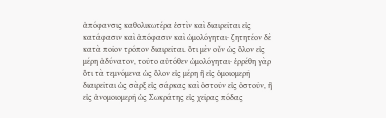ἀπόφανσις καθολικωτέρα ἐστὶν καὶ διαιρεῖται εἰς κατάφασιν καὶ ἀπόφασιν καὶ ὡμολόγηται· ζητητέον δὲ κατὰ ποῖον τρόπον διαιρεῖται. ὅτι μὲν οὖν ὡς ὅλον εἰς μέρη ἀδύνατον, τοῦτο αὐτόθεν ὡμολόγηται· ἐρρέθη γὰρ ὅτι τὰ τεμνόμενα ὡς ὅλον εἰς μέρη ἢ εἰς ὁμοιομερῆ διαιρεῖται ὡς σὰρξ εἰς σάρκας καὶ ὀστοῦν εἰς ὀστοῦν, ἢ εἰς ἀνομοιομερῆ ὡς Σωκράτης εἰς χεῖρας πόδας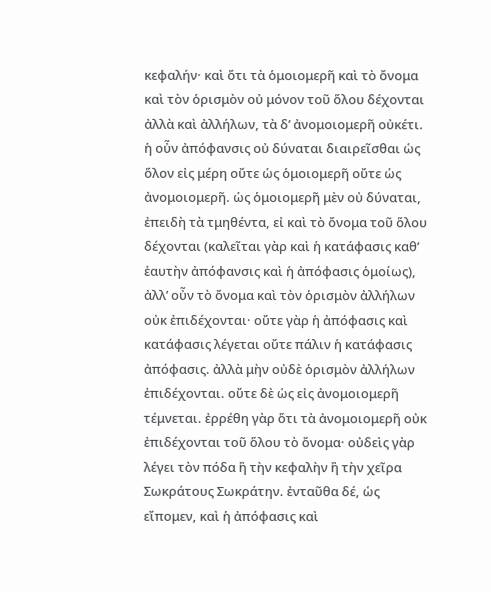κεφαλήν· καὶ ὅτι τὰ ὁμοιομερῆ καὶ τὸ ὄνομα καὶ τὸν ὁρισμὸν οὐ μόνον τοῦ ὅλου δέχονται ἀλλὰ καὶ ἀλλήλων, τὰ δ’ ἀνομοιομερῆ οὐκέτι. ἡ οὖν ἀπόφανσις οὐ δύναται διαιρεῖσθαι ὡς ὅλον εἰς μέρη οὔτε ὡς ὁμοιομερῆ οὔτε ὡς ἀνομοιομερῆ. ὡς ὁμοιομερῆ μὲν οὐ δύναται, ἐπειδὴ τὰ τμηθέντα, εἰ καὶ τὸ ὄνομα τοῦ ὅλου δέχονται (καλεῖται γὰρ καὶ ἡ κατάφασις καθ’ ἑαυτὴν ἀπόφανσις καὶ ἡ ἀπόφασις ὁμοίως), ἀλλ’ οὖν τὸ ὄνομα καὶ τὸν ὁρισμὸν ἀλλήλων οὐκ ἐπιδέχονται· οὔτε γὰρ ἡ ἀπόφασις καὶ κατάφασις λέγεται οὔτε πάλιν ἡ κατάφασις ἀπόφασις. ἀλλὰ μὴν οὐδὲ ὁρισμὸν ἀλλήλων ἐπιδέχονται. οὔτε δὲ ὡς εἰς ἀνομοιομερῆ τέμνεται. ἐρρέθη γὰρ ὅτι τὰ ἀνομοιομερῆ οὐκ ἐπιδέχονται τοῦ ὅλου τὸ ὄνομα· οὐδεὶς γὰρ λέγει τὸν πόδα ἢ τὴν κεφαλὴν ἢ τὴν χεῖρα Σωκράτους Σωκράτην. ἐνταῦθα δέ, ὡς εἴπομεν, καὶ ἡ ἀπόφασις καὶ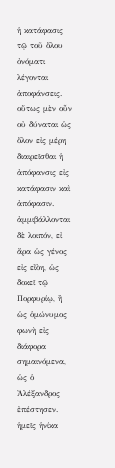ἡ κατάφασις τῷ τοῦ ὅλου ὀνόματι λέγονται ἀποφάνσεις. οὕτως μὲν οὖν οὐ δύναται ὡς ὅλον εἰς μέρη διαιρεῖσθαι ἡ ἀπόφανσις εἰς κατάφασιν καὶ ἀπόφασιν. ἀμμιβάλλονται δὲ λοιπόν, εἰ ἄρα ὡς γένος εἰς εἴὸη, ὡς δοκεῖ τῷ Πορφυρίῳ, ἢ ὡς ὁμώνυμος φωνὴ εἰς διάφορα σημαινόμενα, ὡς ὁ Ἀλέξανδρος ἐπέστησεν. ἡμεῖς ἡνίκα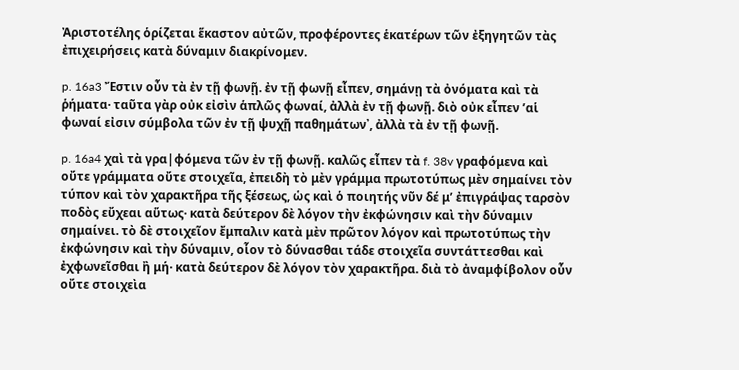Ἀριστοτέλης ὁρίζεται ἕκαστον αὐτῶν, προφέροντες ἑκατέρων τῶν ἐξηγητῶν τὰς ἐπιχειρήσεις κατὰ δύναμιν διακρίνομεν.

p. 16a3 Ἔστιν οὖν τὰ ἐν τῇ φωνῇ. ἐν τῇ φωνῇ εἶπεν, σημάνῃ τὰ ὀνόματα καὶ τὰ ῥήματα· ταῦτα γὰρ οὐκ εἰσὶν ἁπλῶς φωναί, ἀλλὰ ἐν τῇ φωνῇ. διὸ οὐκ εἶπεν ’αἱ φωναί εἰσιν σύμβολα τῶν ἐν τῇ ψυχῇ παθημάτων᾿, ἀλλὰ τὰ ἐν τῇ φωνῇ.

p. 16a4 χαὶ τὰ γρα|φόμενα τῶν ἐν τῇ φωνῇ. καλῶς εἶπεν τὰ f. 38v γραφόμενα καὶ οὔτε γράμματα οὔτε στοιχεῖα, ἐπειδὴ τὸ μὲν γράμμα πρωτοτύπως μὲν σημαίνει τὸν τύπον καὶ τὸν χαρακτῆρα τῆς ξέσεως, ὡς καὶ ὁ ποιητής νῦν δέ μ’ ἐπιγράψας ταρσὸν ποδὸς εὔχεαι αὕτως· κατὰ δεύτερον δὲ λόγον τὴν ἐκφώνησιν καὶ τὴν δύναμιν σημαίνει. τὸ δὲ στοιχεῖον ἔμπαλιν κατὰ μὲν πρῶτον λόγον καὶ πρωτοτύπως τὴν ἐκφώνησιν καὶ τὴν δύναμιν, οἷον τὸ δύνασθαι τάδε στοιχεῖα συντάττεσθαι καὶ ἐχφωνεῖσθαι ἢ μή· κατὰ δεύτερον δὲ λόγον τὸν χαρακτῆρα. διὰ τὸ ἀναμφίβολον οὖν οὔτε στοιχεὶα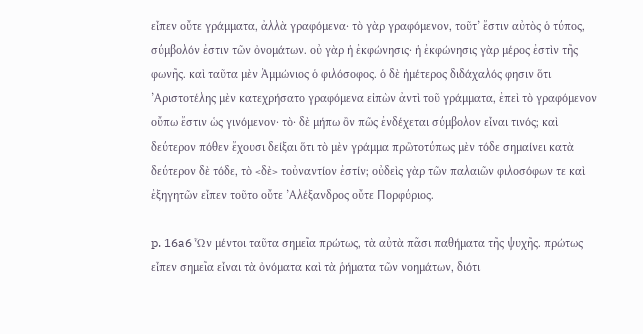εἶπεν οὔτε γράμματα, ἀλλὰ γραφόμενα· τὸ γὰρ γραφόμενον, τοῦτ’ ἔστιν αὐτὸς ὁ τύπος, σύμβολόν ἐστιν τῶν ὀνομάτων. οὐ γὰρ ἡ ἐκφώνησις· ἡ ἐκφώνησις γὰρ μέρος ἐστὶν τῆς φωνῆς. καὶ ταῦτα μὲν Ἀμμώνιος ὁ φιλόσοφος. ὁ δὲ ἡμέτερος διδάχαλός φησιν ὅτι ’Αριστοτέλης μὲν κατεχρήσατο γραφόμενα εἰπὼν ἀντὶ τοῦ γράμματα, ἐπεὶ τὸ γραφόμενον οὔπω ἔστιν ὡς γινόμενον· τὸ· δὲ μήπω ὂν πῶς ἐνδέχεται σύμβολον εἶναι τινός; καὶ δεύτερον πόθεν ἔχουσι δείξαι ὅτι τὸ μὲν γράμμα πρὢτοτύπως μὲν τόδε σημαίνει κατὰ δεύτερον δὲ τόδε, τὸ <δὲ> τοὐναντίον ἐστίν; οὐδεὶς γὰρ τῶν παλαιῶν φιλοσόφων τε καὶ ἐξηγητῶν εἶπεν τοῦτο οὔτε ’Αλέξανδρος οὔτε Πορφύριος.

p. 16a6 Ὧν μέντοι ταῦτα σημεῖα πρώτως, τὰ αὐτὰ πᾶσι παθήματα τῆς ψυχῆς. πρώτως εἶπεν σημεῖα εἶναι τὰ ὀνόματα καὶ τὰ ῥήματα τῶν νοημάτων, διότι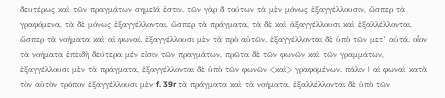δευτέρως καὶ τῶν πραγμάτων σημεῖά ἐστιν. τῶν γὰρ δ τούτων τὰ μὲν μόνως ἐξαγγέλλουσιν, ὥσπερ τὰ γραφόμενα, τὰ δὲ μόνως ἐξαγγέλλονται, ὥσπερ τὰ πράγματα, τὰ δὲ καὶ ἀξαγγέλλουσι καὶ ἐξαλλέλλονται, ὥσπερ τὰ νοήματα καὶ αἱ φωναί. ἐξαγγέλλουσι μὲν τὰ πρὸ αὐτῶν, ἐξαγγέλλονται δὲ ὑπὸ τῶν μετ’ αὐτά. οἷον τὰ νοήματα ἐπειδὴ δεύτερα μέν εἰσιν τῶν πραγμάτων, πρῶτα δὲ τῶν φωνῶν καὶ τῶν γραμμάτων, ἐξαγγέλλουσι μὲν τὰ πράγματα, ἐξαγγέλλονται δὲ ὑπὸ τῶν φωνῶν <καὶ> γραφομένων. πάλιν | αἱ φωναὶ κατὰ τὸν αὐτὸν τρόπον ἐξαγγέλλουσι μὲν f. 39r τὰ πράγματα καὶ τὰ νοήματα, ἐξαλλέλλονται δὲ ὑπὸ τῶν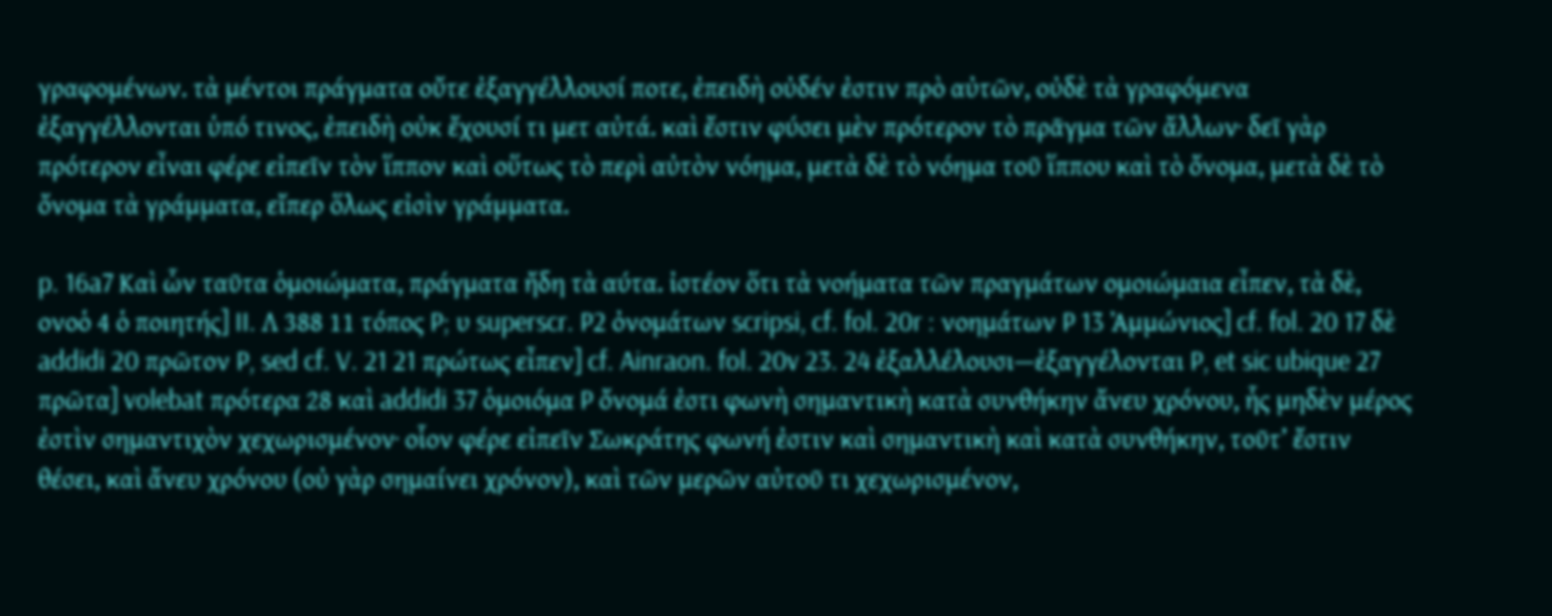γραφομένων. τὰ μέντοι πράγματα οὔτε ἐξαγγέλλουσί ποτε, ἐπειδὴ οὐδέν ἐστιν πρὸ αὐτῶν, οὐδὲ τὰ γραφόμενα ἐξαγγέλλονται ὑπό τινος, ἐπειδὴ οὐκ ἔχουσί τι μετ αὐτά. καὶ ἔστιν φύσει μὲν πρότερον τὸ πρᾶγμα τῶν ἄλλων· δεῖ γὰρ πρότερον εἶναι φέρε εἰπεῖν τὸν ἵππον καὶ οὕτως τὸ περὶ αὐτὸν νόημα, μετὰ δὲ τὸ νόημα τοῦ ἵππου καὶ τὸ ὄνομα, μετὰ δὲ τὸ ὄνομα τὰ γράμματα, εἴπερ ὅλως εἰσὶν γράμματα.

p. 16a7 Καὶ ὧν ταῦτα ὁμοιώματα, πράγματα ἤδη τὰ αύτα. ἰστέον ὅτι τὰ νοήματα τῶν πραγμάτων ομοιώμαια εἶπεν, τὰ δὲ, ονοὁ 4 ὁ ποιητής] II. Λ 388 11 τόπος P; υ superscr. P2 ὀνομάτων scripsi, cf. fol. 20r : νοημάτων P 13 Ἀμμώνιος] cf. fol. 20 17 δὲ addidi 20 πρῶτον P, sed cf. V. 21 21 πρώτως εἶπεν] cf. Ainraon. fol. 20v 23. 24 ἐξαλλέλουσι—ἐξαγγέλονται P, et sic ubique 27 πρῶτα] volebat πρότερα 28 καὶ addidi 37 ὁμοιόμα P ὄνομά ἐστι φωνὴ σημαντικὴ κατὰ συνθήκην ἄνευ χρόνου, ἧς μηδὲν μέρος ἐστὶν σημαντιχὸν χεχωρισμένον· οἷον φέρε εἰπεῖν Σωκράτης φωνή ἐστιν καὶ σημαντικὴ καὶ κατὰ συνθήκην, τοῦτ’ ἔστιν θέσει, καὶ ἄνευ χρόνου (οὐ γὰρ σημαίνει χρόνον), καὶ τῶν μερῶν αὐτοῦ τι χεχωρισμένον,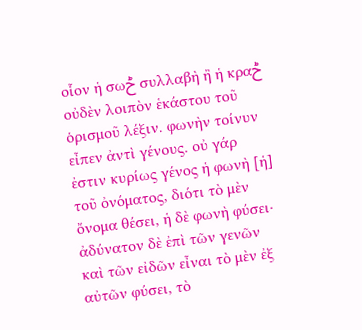οἷον ἡ σωݲ συλλαβὴ ἢ ἡ κραݲ οὐδὲν λοιπὸν ἑκάστου τοῦ ὁρισμοῦ λέξιν. φωνὴν τοίνυν εἶπεν ἀντὶ γένους. οὐ γάρ ἐστιν κυρίως γένος ἡ φωνὴ [ἡ] τοῦ ὀνόματος, διότι τὸ μὲν ὄνομα θέσει, ἡ δὲ φωνὴ φύσει· ἀδύνατον δὲ ἐπὶ τῶν γενῶν καὶ τῶν εἰδῶν εἶναι τὸ μὲν ἐξ αὐτῶν φύσει, τὸ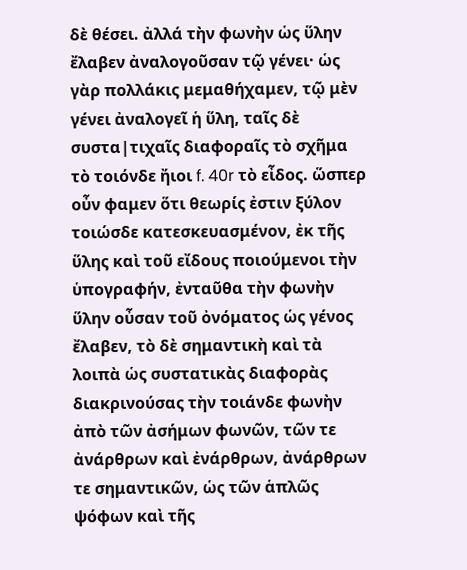δὲ θέσει. ἀλλά τὴν φωνὴν ὡς ὕλην ἔλαβεν ἀναλογοῦσαν τῷ γένει· ὡς γὰρ πολλάκις μεμαθήχαμεν, τῷ μὲν γένει ἀναλογεῖ ἡ ὕλη, ταῖς δὲ συστα|τιχαῖς διαφοραῖς τὸ σχῆμα τὸ τοιόνδε ἤιοι f. 40r τὸ εἶδος. ὥσπερ οὖν φαμεν ὅτι θεωρίς ἐστιν ξύλον τοιώσδε κατεσκευασμένον, ἐκ τῆς ὕλης καὶ τοῦ εἴδους ποιούμενοι τὴν ὑπογραφήν, ἐνταῦθα τὴν φωνὴν ὕλην οὖσαν τοῦ ὀνόματος ὡς γένος ἔλαβεν, τὸ δὲ σημαντικὴ καὶ τὰ λοιπὰ ὡς συστατικὰς διαφορὰς διακρινούσας τὴν τοιάνδε φωνὴν ἀπὸ τῶν ἀσήμων φωνῶν, τῶν τε ἀνάρθρων καὶ ἐνάρθρων, ἀνάρθρων τε σημαντικῶν, ὡς τῶν ἁπλῶς ψόφων καὶ τῆς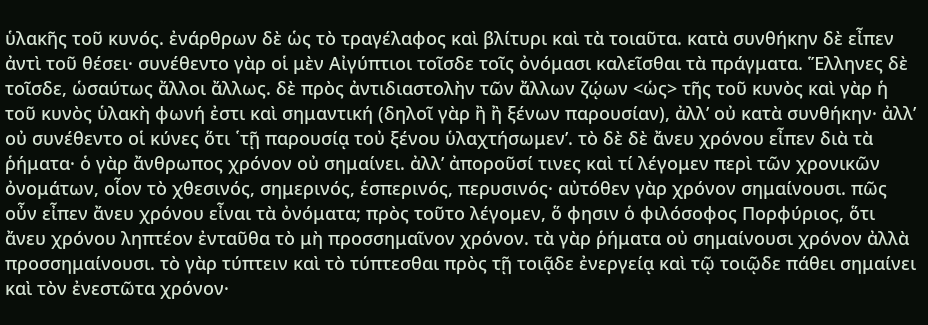ὑλακῆς τοῦ κυνός. ἐνάρθρων δὲ ὡς τὸ τραγέλαφος καὶ βλίτυρι καὶ τὰ τοιαῦτα. κατὰ συνθήκην δὲ εἶπεν ἀντὶ τοῦ θέσει· συνέθεντο γὰρ οἱ μὲν Αἰγύπτιοι τοῖσδε τοῖς ὀνόμασι καλεῖσθαι τὰ πράγματα. Ἕλληνες δὲ τοῖσδε, ὡσαύτως ἄλλοι ἄλλως. δὲ πρὸς ἀντιδιαστολὴν τῶν ἄλλων ζῴων <ὡς> τῆς τοῦ κυνὸς καὶ γὰρ ἡ τοῦ κυνὸς ὑλακὴ φωνή ἐστι καὶ σημαντική (δηλοῖ γὰρ ἢ ἢ ξένων παρουσίαν), ἀλλ’ οὐ κατὰ συνθήκην· ἀλλ’ οὐ συνέθεντο οἱ κύνες ὅτι ῾τῇ παρουσίᾳ τοὐ ξένου ὑλαχτήσωμεν’. τὸ δὲ δὲ ἄνευ χρόνου εἶπεν διὰ τὰ ῥήματα· ὁ γὰρ ἄνθρωπος χρόνον οὐ σημαίνει. ἀλλ’ ἀποροῦσί τινες καὶ τί λέγομεν περὶ τῶν χρονικῶν ὀνομάτων, οἷον τὸ χθεσινός, σημερινός, ἑσπερινός, περυσινός· αὐτόθεν γὰρ χρόνον σημαίνουσι. πῶς οὖν εἶπεν ἄνευ χρόνου εἶναι τὰ ὀνόματα; πρὸς τοῦτο λέγομεν, ὅ φησιν ὁ φιλόσοφος Πορφύριος, ὅτι ἄνευ χρόνου ληπτέον ἐνταῦθα τὸ μὴ προσσημαῖνον χρόνον. τὰ γὰρ ῥήματα οὐ σημαίνουσι χρόνον ἀλλὰ προσσημαίνουσι. τὸ γὰρ τύπτειν καὶ τὸ τύπτεσθαι πρὸς τῇ τοιᾷδε ἐνεργείᾳ καὶ τῷ τοιῷδε πάθει σημαίνει καὶ τὸν ἐνεστῶτα χρόνον·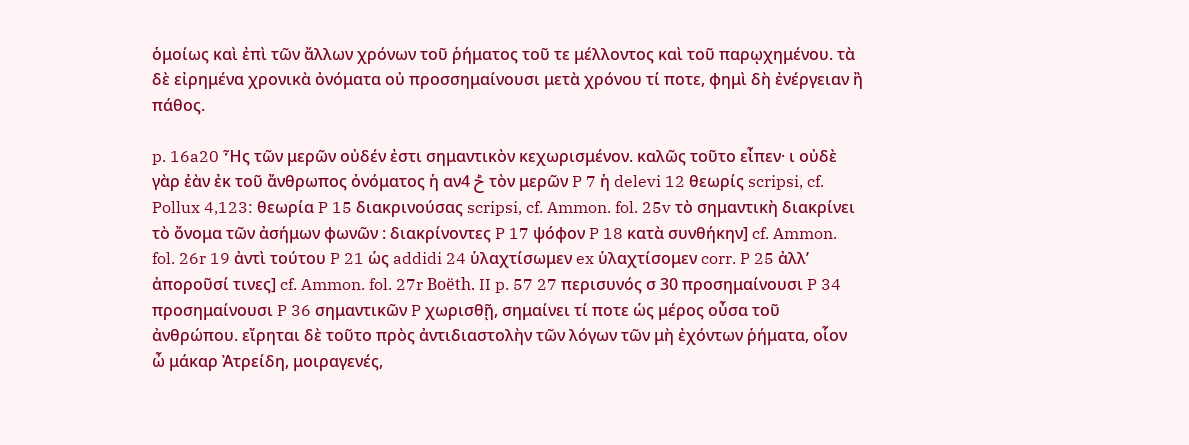ὁμοίως καὶ ἐπὶ τῶν ἄλλων χρόνων τοῦ ῥήματος τοῦ τε μέλλοντος καὶ τοῦ παρῳχημένου. τὰ δὲ εἰρημένα χρονικὰ ὀνόματα οὐ προσσημαίνουσι μετὰ χρόνου τί ποτε, φημὶ δὴ ἐνέργειαν ἢ πάθος.

p. 16a20 Ἧς τῶν μερῶν οὐδέν ἐστι σημαντικὸν κεχωρισμένον. καλῶς τοῦτο εἶπεν· ι οὐδὲ γὰρ ἐὰν ἐκ τοῦ ἄνθρωπος ὀνόματος ἡ ανݲ 4 τὸν μερῶν P 7 ἡ delevi 12 θεωρίς scripsi, cf. Pollux 4,123: θεωρία P 15 διακρινούσας scripsi, cf. Ammon. fol. 25v τὸ σημαντικὴ διακρίνει τὸ ὄνομα τῶν ἀσήμων φωνῶν : διακρίνοντες P 17 ψόφον P 18 κατὰ συνθήκην] cf. Ammon. fol. 26r 19 ἀντὶ τούτου P 21 ὡς addidi 24 ὑλαχτίσωμεν ex ὑλαχτίσομεν corr. P 25 ἀλλ’ ἀποροῦσί τινες] cf. Ammon. fol. 27r Boëth. II p. 57 27 περισυνός σ 30 προσημαίνουσι P 34 προσημαίνουσι P 36 σημαντικῶν P χωρισθῇ, σημαίνει τί ποτε ὡς μέρος οὖσα τοῦ ἀνθρώπου. εἴρηται δὲ τοῦτο πρὸς ἀντιδιαστολὴν τῶν λόγων τῶν μὴ ἐχόντων ῥήματα, οἷον ὦ μάκαρ Ἀτρείδη, μοιραγενές,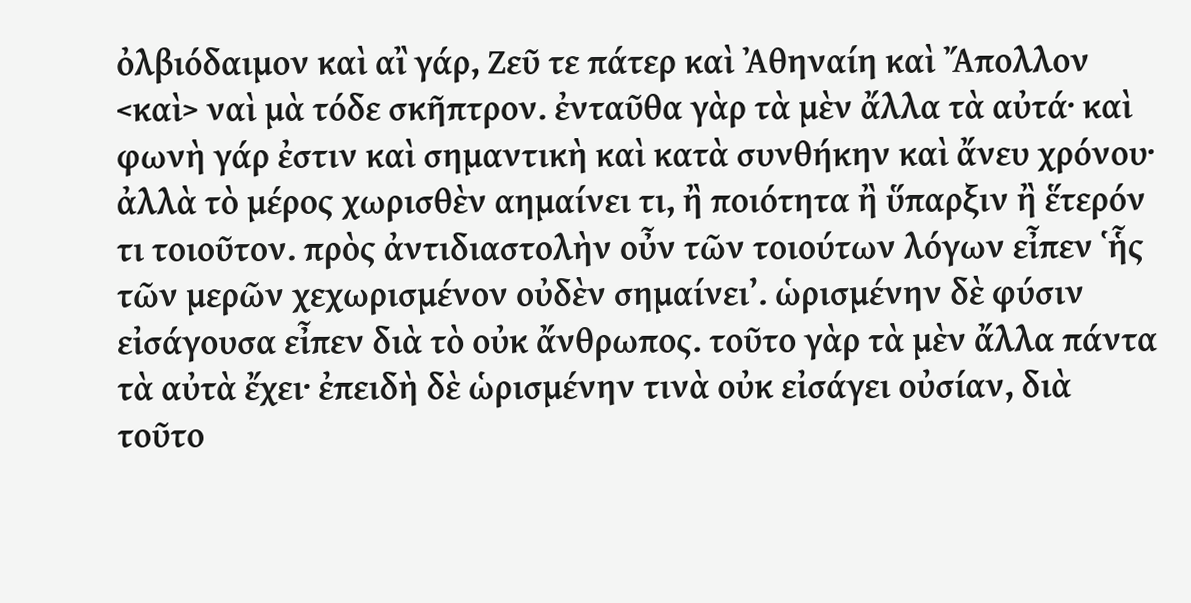ὀλβιόδαιμον καὶ αἲ γάρ, Ζεῦ τε πάτερ καὶ Ἀθηναίη καὶ Ἄπολλον <καὶ> ναὶ μὰ τόδε σκῆπτρον. ἐνταῦθα γὰρ τὰ μὲν ἄλλα τὰ αὐτά· καὶ φωνὴ γάρ ἐστιν καὶ σημαντικὴ καὶ κατὰ συνθήκην καὶ ἄνευ χρόνου· ἀλλὰ τὸ μέρος χωρισθὲν αημαίνει τι, ἢ ποιότητα ἢ ὕπαρξιν ἢ ἕτερόν τι τοιοῦτον. πρὸς ἀντιδιαστολὴν οὖν τῶν τοιούτων λόγων εἶπεν ῾ἧς τῶν μερῶν χεχωρισμένον οὐδὲν σημαίνει’. ὡρισμένην δὲ φύσιν εἰσάγουσα εἶπεν διὰ τὸ οὐκ ἄνθρωπος. τοῦτο γὰρ τὰ μὲν ἄλλα πάντα τὰ αὐτὰ ἔχει· ἐπειδὴ δὲ ὡρισμένην τινὰ οὐκ εἰσάγει οὐσίαν, διὰ τοῦτο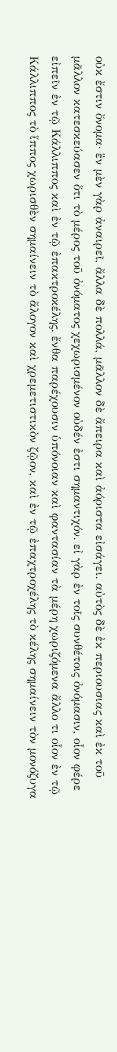οὐκ ἔστιν ὄνομα· ἓν μὲν γὰρ ἀναιρεῖ, ἄλλα δὲ πολλά, μᾶλλον δὲ ἄπειρα καὶ ἀόριστα εἰσάγει. αὐτὸς δὲ ἐκ περιουσιας καὶ ἐκ τοῦ μᾶλλον κατεσκεύασεν ὅτι τὸ μέρος τοῦ ὀνόματος χεχωρισμένον οὐδέν ἐστι σημαντιχόν. εἰ γὰρ ἐν τοῖς συνθέτοις ὀνόμασιν, οἷον φέρε εἰπεῖν ἐν τῷ Κάλλιππος καὶ ἐν τῷ ἐπακτροκέλης. ἔνθα παρέχουσιν ὑπόνοιαν καὶ φαντασίαν τὰ μέρη χωριζόμενα ἄλλο τι οἷον ἐν τῷ Κάλλιππος τὸ ἵππος χωρισθὲν σημαίνειν τὸ ἄλογον καὶ χρεμετιστικὸν ζῷον, καὶ ἐν τῷ ἐπαχτροχέλης τὸ κέλης σημαίνειν τὸν μονόζυγα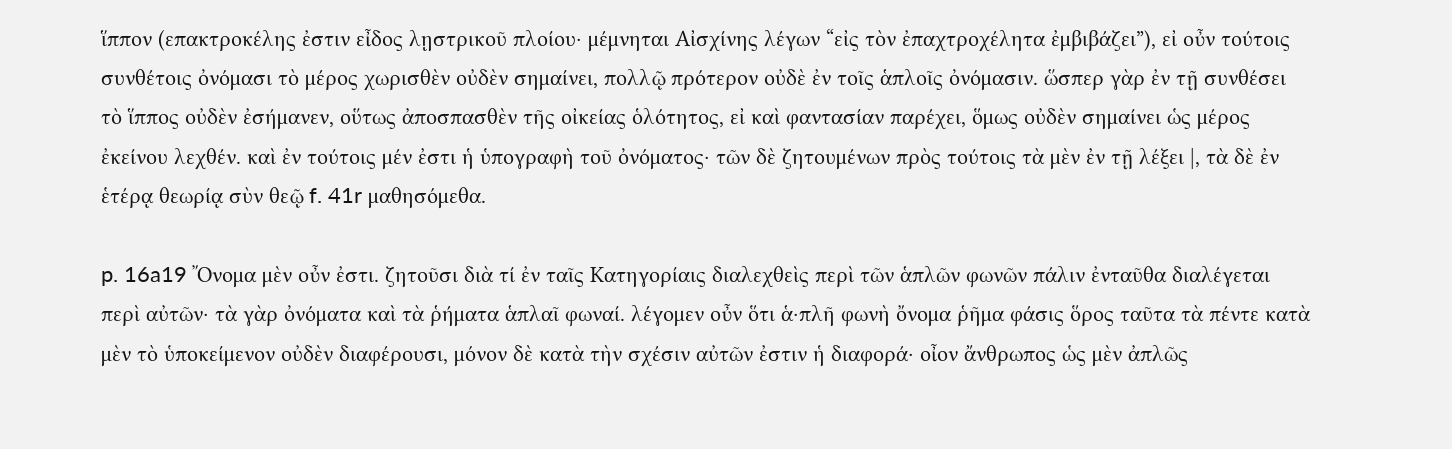ἵππον (επακτροκέλης ἐστιν εἶδος λῃστρικοῦ πλοίου· μέμνηται Αἰσχίνης λέγων “εἰς τὸν ἐπαχτροχέλητα ἐμβιβάζει”), εἰ οὖν τούτοις συνθέτοις ὀνόμασι τὸ μέρος χωρισθὲν οὐδὲν σημαίνει, πολλῷ πρότερον οὐδὲ ἐν τοῖς ἁπλοῖς ὀνόμασιν. ὥσπερ γὰρ ἐν τῇ συνθέσει τὸ ἵππος οὐδὲν ἐσήμανεν, οὕτως ἀποσπασθὲν τῆς οἰκείας ὁλότητος, εἰ καὶ φαντασίαν παρέχει, ὅμως οὐδὲν σημαίνει ὡς μέρος ἐκείνου λεχθέν. καὶ ἐν τούτοις μέν ἐστι ἡ ὑπογραφὴ τοῦ ὀνόματος· τῶν δὲ ζητουμένων πρὸς τούτοις τὰ μὲν ἐν τῇ λέξει |, τὰ δὲ ἐν ἑτέρᾳ θεωρίᾳ σὺν θεῷ f. 41r μαθησόμεθα.

p. 16a19 Ὄνομα μὲν οὖν ἐστι. ζητοῦσι διὰ τί ἐν ταῖς Κατηγορίαις διαλεχθεὶς περὶ τῶν ἁπλῶν φωνῶν πάλιν ἐνταῦθα διαλέγεται περὶ αὐτῶν· τὰ γὰρ ὀνόματα καὶ τὰ ῥήματα ἁπλαῖ φωναί. λέγομεν οὖν ὅτι ἁ·πλῆ φωνὴ ὄνομα ῥῆμα φάσις ὅρος ταῦτα τὰ πέντε κατὰ μὲν τὸ ὑποκείμενον οὐδὲν διαφέρουσι, μόνον δὲ κατὰ τὴν σχέσιν αὐτῶν ἐστιν ἡ διαφορά· οἶον ἄνθρωπος ὡς μὲν ἀπλῶς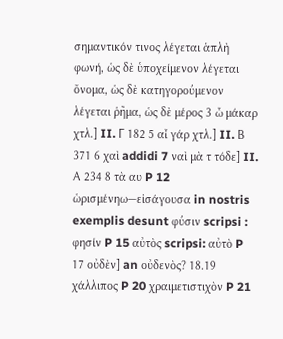σημαντικόν τινος λέγεται ἁπλὴ φωνή, ὡς δὲ ὑποχείμενον λέγεται ὄνομα, ὡς δὲ κατηγορούμενον λέγεται ῥῆμα, ὡς δὲ μέρος 3 ὦ μάκαρ χτλ.] II. Γ 182 5 αἶ γάρ χτλ.] II. Β 371 6 χαὶ addidi 7 ναὶ μὰ τ τόδε] II. Α 234 8 τὰ αυ P 12 ὡρισμένηω—εἰσάγουσα in nostris exemplis desunt φύσιν scripsi : φησίν P 15 αὐτὸς scripsi: αὐτὸ P 17 οὐδὲν] an οὐδενὸς? 18.19 χάλλιπος P 20 χραιμετιστιχὸν P 21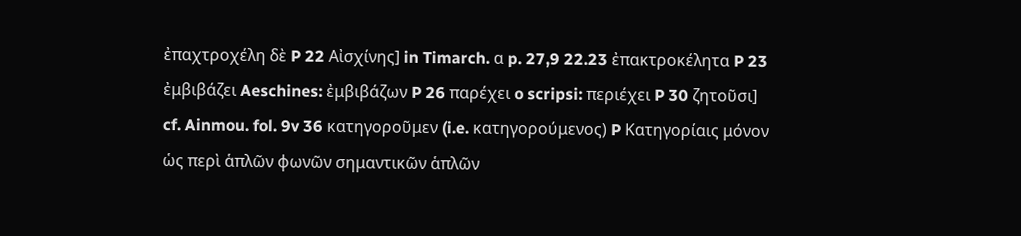ἐπαχτροχέλη δὲ P 22 Αἰσχίνης] in Timarch. α p. 27,9 22.23 ἐπακτροκέλητα P 23 ἐμβιβάζει Aeschines: ἐμβιβάζων P 26 παρέχει o scripsi: περιέχει P 30 ζητοῦσι] cf. Ainmou. fol. 9v 36 κατηγοροῦμεν (i.e. κατηγορούμενος) P Κατηγορίαις μόνον ὡς περὶ ἁπλῶν φωνῶν σημαντικῶν ἁπλῶν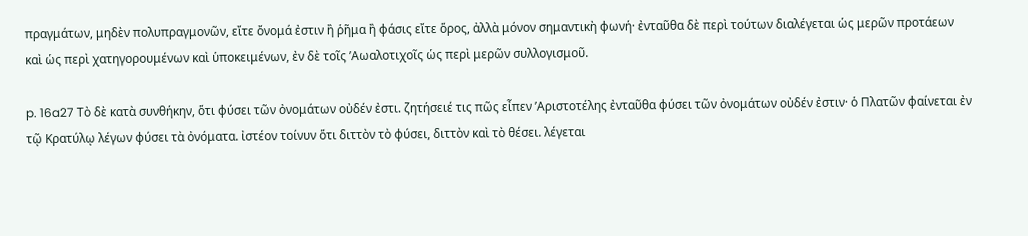πραγμάτων, μηδὲν πολυπραγμονῶν, εἴτε ὄνομά ἐστιν ἢ ῥῆμα ἢ φάσις εἴτε ὅρος, ἀλλὰ μόνον σημαντικὴ φωνή· ἐνταῦθα δὲ περὶ τούτων διαλέγεται ὡς μερῶν προτάεων καὶ ὡς περὶ χατηγορουμένων καὶ ὑποκειμένων, ἐν δὲ τοῖς ’Αωαλοτιχοῖς ὡς περὶ μερῶν συλλογισμοῦ.

p. 16a27 Τὸ δὲ κατὰ συνθήκην, ὅτι φύσει τῶν ὀνομάτων οὐδέν ἐστι. ζητήσειέ τις πῶς εἶπεν ’Αριστοτέλης ἐνταῦθα φύσει τῶν ὀνομάτων οὐδέν ἐστιν· ὁ Πλατῶν φαίνεται ἐν τῷ Κρατύλῳ λέγων φύσει τὰ ὀνόματα. ἰστέον τοίνυν ὅτι διττὸν τὸ φύσει, διττὸν καὶ τὸ θέσει. λέγεται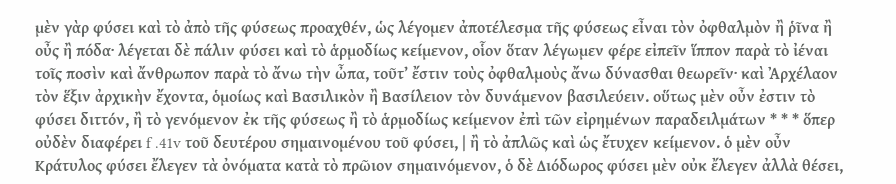μὲν γὰρ φύσει καὶ τὸ ἀπὸ τῆς φύσεως προαχθέν, ὡς λέγομεν ἀποτέλεσμα τῆς φύσεως εἶναι τὸν ὀφθαλμὸν ἢ ῥῖνα ἢ οὖς ἢ πόδα· λέγεται δὲ πάλιν φύσει καὶ τὸ ἁρμοδίως κείμενον, οἷον ὅταν λέγωμεν φέρε εἰπεῖν ἵππον παρὰ τὸ ἰέναι τοῖς ποσὶν καὶ ἄνθρωπον παρὰ τὸ ἄνω τὴν ὦπα, τοῦτ’ ἔστιν τοὺς ὀφθαλμοὺς ἄνω δύνασθαι θεωρεῖν· καὶ Ἀρχέλαον τὸν ἕξιν ἀρχικὴν ἔχοντα, ὁμοίως καὶ Βασιλικὸν ἢ Βασίλειον τὸν δυνάμενον βασιλεύειν. οὕτως μὲν οὖν ἐστιν τὸ φύσει διττόν, ἢ τὸ γενόμενον ἐκ τῆς φύσεως ἢ τὸ ἁρμοδίως κείμενον ἐπὶ τῶν εἰρημένων παραδειλμάτων * * * ὅπερ οὐδὲν διαφέρει f .41v τοῦ δευτέρου σημαινομένου τοῦ φύσει, | ἢ τὸ ἀπλῶς καὶ ὡς ἔτυχεν κείμενον. ὁ μὲν οὖν Κράτυλος φύσει ἔλεγεν τὰ ὀνόματα κατὰ τὸ πρῶιον σημαινόμενον, ὁ δὲ Διόδωρος φύσει μὲν οὐκ ἔλεγεν ἀλλὰ θέσει,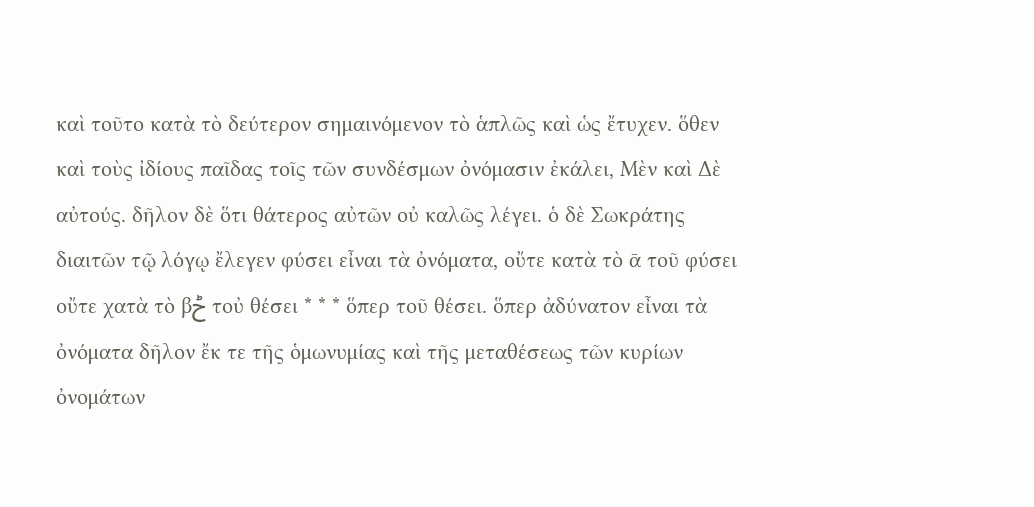καὶ τοῦτο κατὰ τὸ δεύτερον σημαινόμενον τὸ ἁπλῶς καὶ ὡς ἔτυχεν. ὅθεν καὶ τοὺς ἰδίους παῖδας τοῖς τῶν συνδέσμων ὀνόμασιν ἐκάλει, Μὲν καὶ Δὲ αὐτούς. δῆλον δὲ ὅτι θάτερος αὐτῶν οὐ καλῶς λέγει. ὁ δὲ Σωκράτης διαιτῶν τῷ λόγῳ ἔλεγεν φύσει εἶναι τὰ ὀνόματα, οὔτε κατὰ τὸ ᾱ τοῦ φύσει οὔτε χατὰ τὸ βݲ τοὐ θέσει * * * ὅπερ τοῦ θέσει. ὅπερ ἀδύνατον εἶναι τὰ ὀνόματα δῆλον ἔκ τε τῆς ὁμωνυμίας καὶ τῆς μεταθέσεως τῶν κυρίων ὀνομάτων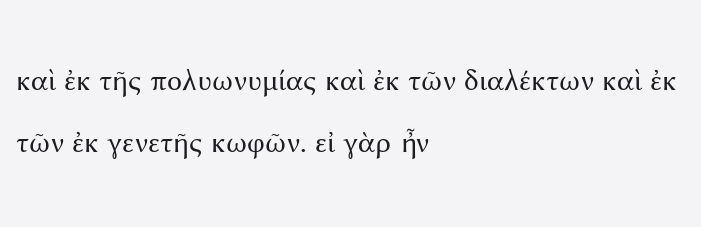καὶ ἐκ τῆς πολυωνυμίας καὶ ἐκ τῶν διαλέκτων καὶ ἐκ τῶν ἐκ γενετῆς κωφῶν. εἰ γὰρ ἦν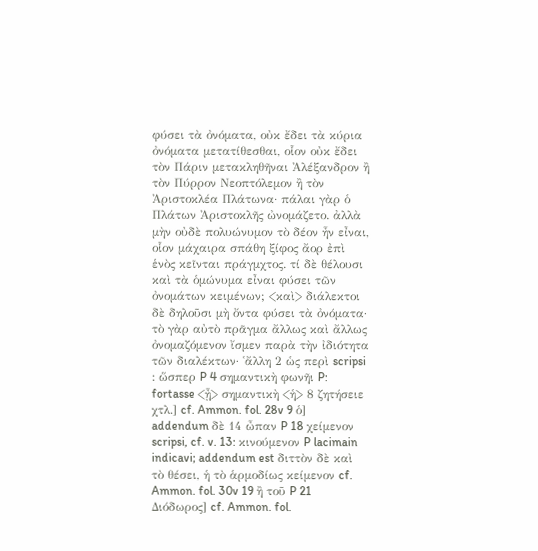φύσει τὰ ὀνόματα, οὐκ ἔδει τὰ κύρια ὀνόματα μετατίθεσθαι, οἷον οὐκ ἔδει τὸν Πάριν μετακληθῆναι Ἀλέξανδρον ἢ τὸν Πύρρον Νεοπτόλεμον ἢ τὸν Ἀριστοκλέα Πλάτωνα· πάλαι γὰρ ὁ Πλάτων Ἀριστοκλῆς ὠνομάζετο. ἀλλὰ μὴν οὐδὲ πολυώνυμον τὸ δέον ἦν εἶναι, οἷον μάχαιρα σπάθη ξίφος ἄορ ἐπὶ ἑνὸς κεῖνται πράγμχτος. τί δὲ θέλουσι καὶ τὰ ὁμώνυμα εἶναι φύσει τῶν ὀνομάτων κειμένων; <καὶ> διάλεκτοι δὲ δηλοῦσι μὴ ὄντα φύσει τὰ ὀνόματα· τὸ γὰρ αὐτὸ πρᾶγμα ἄλλως καὶ ἄλλως ὀνομαζόμενον ἴσμεν παρὰ τὴν ἰδιότητα τῶν διαλέκτων· ῾ἄλλη 2 ὡς περὶ scripsi : ὥσπερ P 4 σημαντικὴ φωνῆι P: fortasse <ᾖ> σημαντικὴ <ἡ> 8 ζητήσειε χτλ.] cf. Ammon. fol. 28v 9 ὁ] addendum δὲ 14 ὦπαν P 18 χείμενον scripsi, cf. v. 13: κινούμενον P lacimain indicavi; addendum est διττὸν δὲ καὶ τὸ θέσει, ἡ τὸ ἁρμοδίως κείμενον cf. Ammon. fol. 30v 19 ἢ τοῦ P 21 Διόδωρος] cf. Ammon. fol.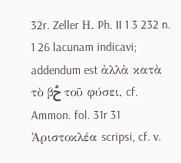32r. Zeller Η. Ph. II 1 3 232 n. 1 26 lacunam indicavi; addendum est ἀλλὰ κατὰ τὸ βݲ τοῦ φύσει, cf. Ammon. fol. 31r 31 Ἀριστοκλέα scripsi, cf. v.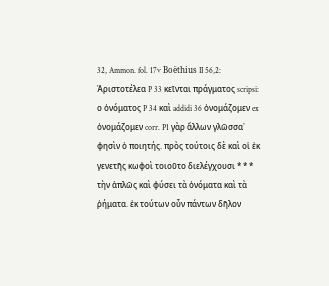32, Ammon. fol. 17v Boëthius II 56,2: Ἀριστοτέλεα P 33 κεῖνται πράγματος scripsi: ο ὀνόματος P 34 καὶ addidi 36 ὀνομάζομεν ex ὀνομάζομεν corr. P1 γὰρ ἄλλων γλῶσσα᾿ φησὶν ὁ ποιητής. πρὸς τούτοις δὲ καὶ οἱ ἐκ γενετῆς κωφοὶ τοιοῦτο διελέγχουσι * * * τὴν ἁπλῶς καὶ φύσει τὰ ὀνόματα καὶ τὰ ῥήματα. ἐκ τούτων οὖν πάντων δῆλον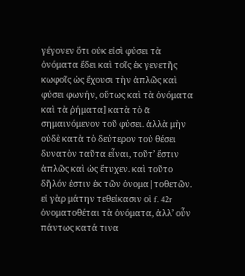γέγονεν ὅτι οὐκ εἰσὶ φύσει τὰ ὀνόματα ἔδει καὶ τοῖς ἐκ γενετῆς κωφοῖς ὡς ἔχουσι τὴν ἁπλῶς καὶ φύσει φωνήν, οὕτως καὶ τὰ ὀνόματα καὶ τὰ ῥήματα] κατὰ τὸ ᾱ σημαινόμενον τοῦ φύσει. ἀλλὰ μὴν οὐδὲ κατὰ τὸ δεύτερον τοὐ θέσει δυνατὸν ταῦτα εἶναι, τοῦτ’ ἔστιν ἁπλῶς καὶ ὡς ἔτυχεν. καὶ τοῦτο δῆλόν ἐστιν ἐκ τῶν ὀνομα|τοθετῶν. εἰ γὰρ μάτην τεθείκασιν οἱ f. 42r ὀνοματοθέται τὰ ὀνόματα, ἀλλ’ οὖν πάντως κατά τινα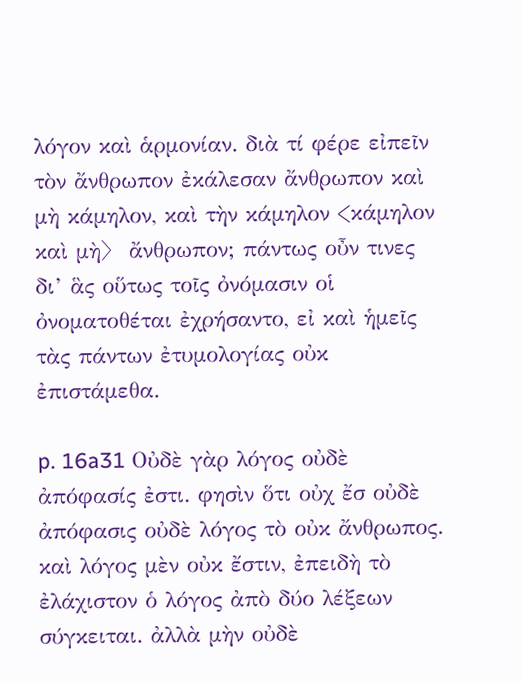λόγον καὶ ἁρμονίαν. διὰ τί φέρε εἰπεῖν τὸν ἄνθρωπον ἐκάλεσαν ἄνθρωπον καὶ μὴ κάμηλον, καὶ τὴν κάμηλον <κάμηλον καὶ μὴ〉 ἄνθρωπον; πάντως οὖν τινες δι’ ἃς οὕτως τοῖς ὀνόμασιν οἱ ὀνοματοθέται ἐχρήσαντο, εἰ καὶ ἡμεῖς τὰς πάντων ἐτυμολογίας οὐκ ἐπιστάμεθα.

p. 16a31 Οὐδὲ γὰρ λόγος οὐδὲ ἀπόφασίς ἐστι. φησὶν ὅτι οὐχ ἔσ οὐδὲ ἀπόφασις οὐδὲ λόγος τὸ οὐκ ἄνθρωπος. καὶ λόγος μὲν οὐκ ἔστιν, ἐπειδὴ τὸ ἐλάχιστον ὁ λόγος ἀπὸ δύο λέξεων σύγκειται. ἀλλὰ μὴν οὐδὲ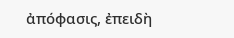ἀπόφασις, ἐπειδὴ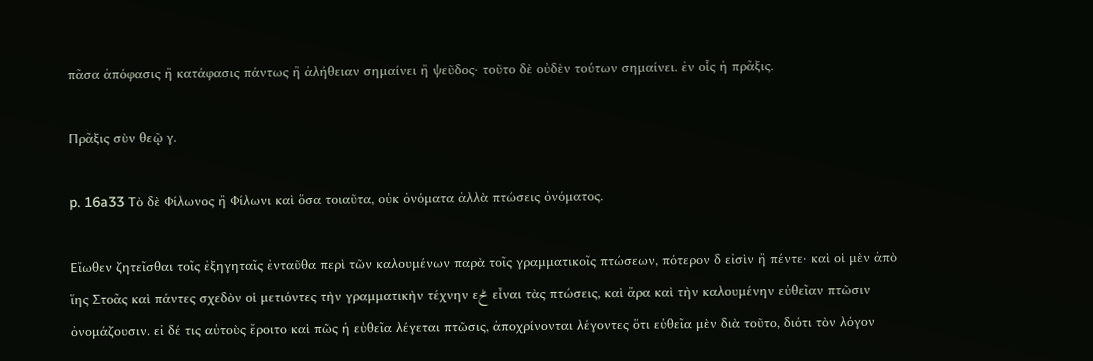πᾶσα ἀπόφασις ἢ κατάφασις πάντως ἢ ἀλήθειαν σημαίνει ἢ ψεῦδος· τοῦτο δὲ οὐδὲν τούτων σημαίνει. ἐν οἷς ἡ πρᾶξις.

Πρᾶξις σὺν θεῷ γ.

p. 16a33 Τὸ δὲ Φίλωνος ἢ Φίλωνι καὶ ὅσα τοιαῦτα, οὐκ ὀνόματα ἀλλὰ πτώσεις ὀνόματος.

Εἴωθεν ζητεῖσθαι τοῖς ἐξηγηταῖς ἐνταῦθα περὶ τῶν καλουμένων παρὰ τοῖς γραμματικοῖς πτώσεων, πότερον δ εἰσὶν ἢ πέντε· καὶ οἱ μὲν ἀπὸ ἵης Στοᾶς καὶ πάντες σχεδὸν οἱ μετιόντες τὴν γραμματικὴν τέχνην εݲ εἶναι τὰς πτώσεις, καὶ ἄρα καὶ τὴν καλουμένην εὐθεῖαν πτῶσιν ὀνομάζουσιν. εἰ δέ τις αὐτοὺς ἔροιτο καὶ πῶς ἡ εὐθεῖα λέγεται πτῶσις, ἀποχρίνονται λέγοντες ὅτι εὐθεῖα μὲν διὰ τοῦτο, διότι τὸν λόγον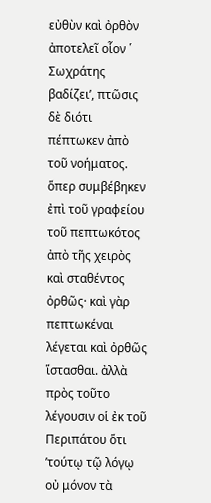εὐθὺν καὶ ὀρθὸν ἀποτελεῖ οἷον ῾ Σωχράτης βαδίζει’, πτῶσις δὲ διότι πέπτωκεν ἀπὸ τοῦ νοήματος. ὅπερ συμβέβηκεν ἐπὶ τοῦ γραφείου τοῦ πεπτωκότος ἀπὸ τῆς χειρὸς καὶ σταθέντος ὀρθῶς· καὶ γὰρ πεπτωκέναι λέγεται καὶ ὀρθῶς ἵστασθαι. ἀλλὰ πρὸς τοῦτο λέγουσιν οἱ ἐκ τοῦ Περιπάτου ὅτι ’τούτῳ τῷ λόγῳ οὐ μόνον τὰ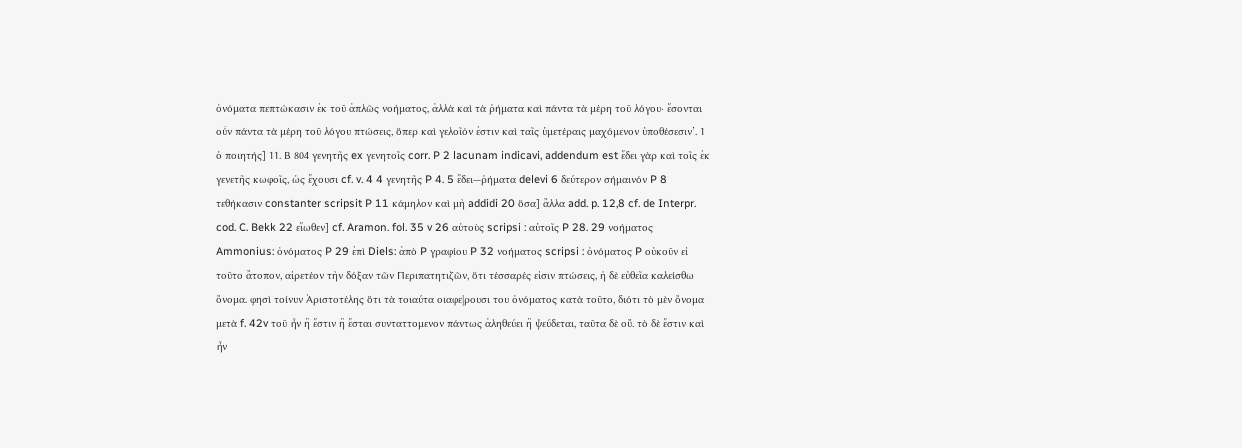ὀνόματα πεπτώκασιν ἐκ τοῦ ἀπλῶς νοήματος, ἀλλὰ καὶ τὰ ῥήματα καὶ πάντα τὰ μέρη τοῦ λόγου· ἔσονται οὖν πάντα τὰ μέρη τοῦ λόγου πτώσεις, ὅπερ καὶ γελοῖόν ἐστιν καὶ ταῖς ὑμετέραις μαχόμενον ὑποθέσεσιν’. 1 ὁ ποιητής] 11. Β 804 γενητῆς ex γενητοῖς corr. P 2 lacunam indicavi, addendum est ἔδει γὰρ καὶ τοῖς ἐκ γενετῆς κωφοῖς, ὡς ἔχουσι cf. v. 4 4 γενητῆς P 4. 5 ἔδει—ῥήματα delevi 6 δεύτερον σήμαινόν P 8 τεθήκασιν constanter scripsit P 11 κάμηλον καὶ μὴ addidi 20 ὅσα] ἄλλα add. p. 12,8 cf. de Interpr. cod. C. Bekk 22 εἴωθεν] cf. Aramon. fol. 35 v 26 αὐτοὺς scripsi : αὑτοῖς P 28. 29 νοήματος Ammonius: ὀνόματος P 29 ἐπὶ Diels: ἀπὸ P γραφίου P 32 νοήματος scripsi : ὀνόματος P οὐκοῦν εἰ τοῦτο ἄτοπον, αἱρετέον τὴν δόξαν τῶν Περιπατητιζῶν, ὅτι τέσσαρές εἰσιν πτώσεις, ἡ δὲ εὐθεῖα καλείσθω ὄνομα. φησὶ τοίνυν Ἀριστοτέλης ὅτι τὰ τοιαύτα οιαφε|ρουσι του ὀνόματος κατὰ τοῦτο, διότι τὸ μὲν ὄνομα μετὰ f. 42v τοῦ ἦν ἢ ἔστιν ἢ ἔσται συνταττομενον πάντως ἀληθεύει ἢ ψεύδεται, ταῦτα δὲ οὔ. τὸ δὲ ἔστιν καὶ ἦν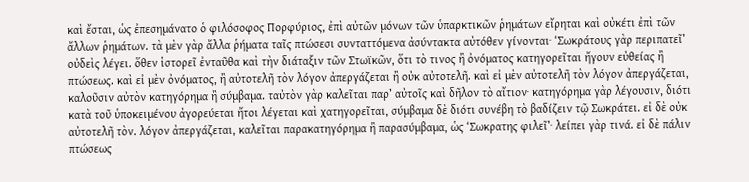καὶ ἔσται, ὡς ἐπεσημάνατο ὁ φιλόσοφος Πορφύριος, ἐπὶ αὐτῶν μόνων τῶν ὑπαρκτικῶν ῥημάτων εἴρηται καὶ οὐκέτι ἐπὶ τῶν ἄλλων ῥημάτων. τὰ μὲν γὰρ ἄλλα ῥήματα ταῖς πτώσεσι συνταττόμενα ἀσύντακτα αὐτόθεν γίνονται· ‘Σωκράτους γὰρ περιπατεῖ’ οὐδεὶς λέγει. ὅθεν ἱστορεῖ ἐνταῦθα καὶ τὴν διάταξιν τῶν Στωϊκῶν, ὅτι τὸ τινος ἢ ὀνόματος κατηγορεῖται ἤγουν εὐθείας ἢ πτώσεως. καὶ εἰ μὲν ὀνόματος, ἢ αὐτοτελῆ τὸν λόγον ἀπεργάζεται ἢ οὐκ αὐτοτελῆ. καὶ εἰ μὲν αὐτοτελῆ τὸν λόγον ἀπεργάζεται, καλοῦσιν αὐτὸν κατηγόρημα ἢ σύμβαμα. ταὐτὸν γὰρ καλεῖται παρ’ αὐτοῖς καὶ δῆλον τὸ αἴτιον· κατηγόρημα γὰρ λέγουσιν, διότι κατὰ τοῦ ὑποκειμένου ἀγορεύεται ἤτοι λέγεται καὶ χατηγορεῖται, σύμβαμα δὲ διότι συνέβη τὸ βαδίζειν τῷ Σωκράτει. εἰ δὲ οὐκ αὐτοτελῆ τὸν. λόγον ἀπεργάζεται, καλεῖται παρακατηγόρημα ἢ παρασύμβαμα, ὡς ‘Σωκρατης φιλεῖ’· λείπει γὰρ τινά. εἰ δὲ πάλιν πτώσεως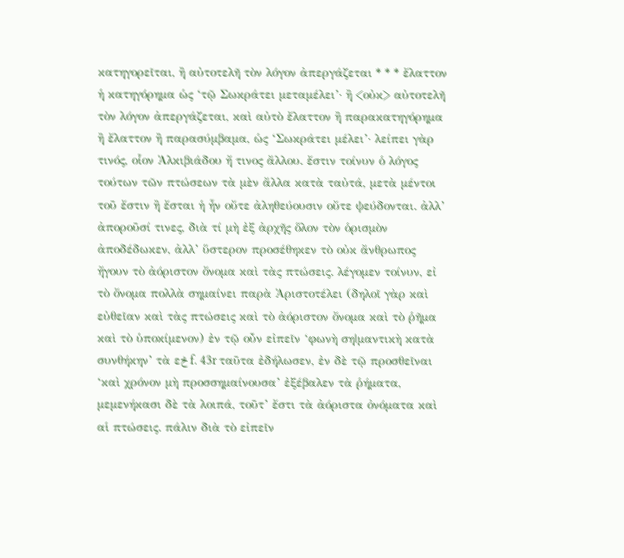κατηγορεῖται, ἢ αὐτοτελῆ τὸν λόγον ἀπεργάζεται * * * ἔλαττον ἡ κατηγόρημα ὡς ‘τῷ Σωκράτει μεταμέλει’· ἢ <οὐκ> αὐτοτελῆ τὸν λόγον ἀπεργάζεται, καὶ αὐτὸ ἔλαττον ἢ παρακατηγόρημα ἢ ἔλαττον ἢ παρασύμβαμα, ὡς ‘Σωκράτει μέλει’· λείπει γὰρ τινός, οἷον Ἀλκιβιάδου ἤ τινος ἄλλου. ἔστιν τοίνυν ὁ λόγος τούτων τῶν πτώσεων τὰ μὲν ἄλλα κατὰ ταὐτά, μετὰ μέντοι τοῦ ἔστιν ἢ ἔσται ἡ ἦν οὔτε ἀληθεύουσιν οὔτε ψεύδονται. ἀλλ’ ἀποροῦσί τινες, διὰ τί μὴ ἐξ ἀρχῆς ὅλον τὸν ὁρισμὸν ἀποδέδωκεν, ἀλλ’ ὕστερον προσέθηκεν τὸ οὐκ ἄνθρωπος ἤγουν τὸ ἀόριστον ὄνομα καὶ τὰς πτώσεις. λέγομεν τοίνυν, εἰ τὸ ὄνομα πολλὰ σημαίνει παρὰ Ἀριστοτέλει (δηλοῖ γὰρ καὶ εὐθεῖαν καὶ τὰς πτώσεις καὶ τὸ ἀόριστον ὄνομα καὶ τὸ ῥῆμα καὶ τὸ ὑποκίμενον) ἐν τῷ οὖν εἰπεῖν ‘φωνὴ ση|μαντικὴ κατὰ συνθήκην’ τὰ εݲ f. 43r ταῦτα ἐδήλωσεν, ἐν δὲ τῷ προσθεῖναι ‘καὶ χρόνον μὴ προσσημαίνουσα’ ἐξέβαλεν τὰ ῥήματα, μεμενήκασι δὲ τὰ λοιπά, τοῦτ’ ἔστι τὰ ἀόριστα ὀνόματα καὶ αἱ πτώσεις. πάλιν διὰ τὸ εἰπεῖν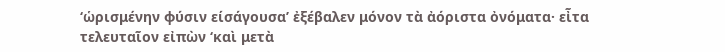‘ὡρισμένην φύσιν είσάγουσα’ ἐξέβαλεν μόνον τὰ ἀόριστα ὀνόματα· εἶτα τελευταῖον εἰπὼν ‘καὶ μετὰ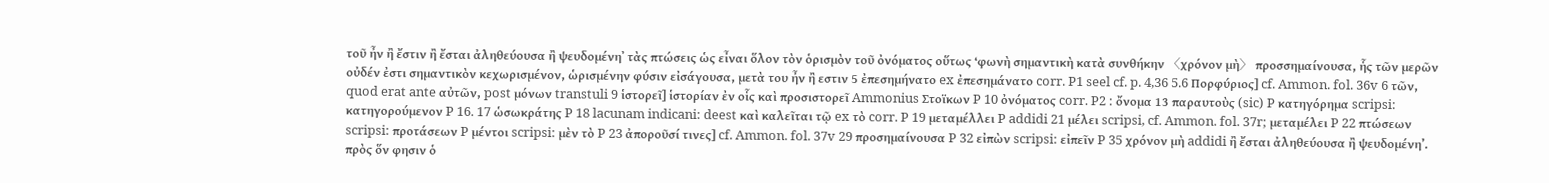τοῦ ἦν ἢ ἔστιν ἢ ἔσται ἀληθεύουσα ἢ ψευδομένη᾿ τὰς πτώσεις ὡς εἶναι ὅλον τὸν ὁρισμὸν τοῦ ὀνόματος οὕτως ‘φωνὴ σημαντικὴ κατὰ συνθήκην 〈χρόνον μὴ〉 προσσημαίνουσα, ἧς τῶν μερῶν οὐδέν ἐστι σημαντικὸν κεχωρισμένον, ὡρισμένην φύσιν εἰσάγουσα, μετὰ του ἦν ἢ εστιν 5 ἐπεσημήνατο ex ἐπεσημάνατο corr. P1 seel cf. p. 4,36 5.6 Πορφύριος] cf. Ammon. fol. 36v 6 τῶν, quod erat ante αὐτῶν, post μόνων transtuli 9 ἱστορεῖ] ἱστορίαν ἐν οἷς καὶ προσιστορεῖ Ammonius Στοϊκων P 10 ὀνόματος corr. P2 : ὄνομα 13 παραυτοὺς (sic) P κατηγόρημα scripsi: κατηγορούμενον P 16. 17 ὡσωκράτης P 18 lacunam indicani: deest καὶ καλεῖται τῷ ex τὸ corr. P 19 μεταμέλλει P addidi 21 μέλει scripsi, cf. Ammon. fol. 37r; μεταμέλει P 22 πτώσεων scripsi: προτάσεων P μέντοι scripsi: μὲν τὸ P 23 ἀποροῦσί τινες] cf. Ammon. fol. 37v 29 προσημαίνουσα P 32 εἰπὼν scripsi: εἰπεῖν P 35 χρόνον μὴ addidi ἢ ἔσται ἀληθεύουσα ἢ ψευδομένη’. πρὸς ὅν φησιν ὁ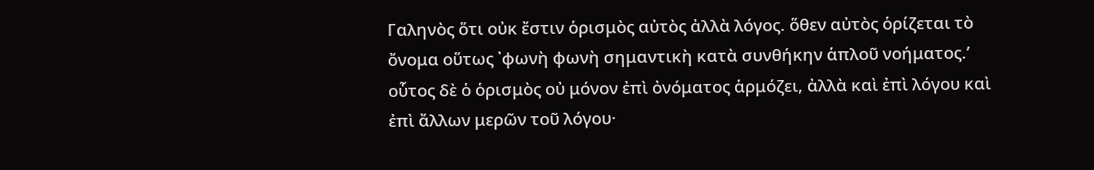Γαληνὸς ὅτι οὐκ ἔστιν ὁρισμὸς αὐτὸς ἀλλὰ λόγος. ὅθεν αὐτὸς ὁρίζεται τὸ ὄνομα οὕτως ᾿φωνὴ φωνὴ σημαντικὴ κατὰ συνθήκην ἁπλοῦ νοήματος.’ οὗτος δὲ ὁ ὁρισμὸς οὐ μόνον ἐπὶ ὀνόματος ἁρμόζει, ἀλλὰ καὶ ἐπὶ λόγου καὶ ἐπὶ ἄλλων μερῶν τοῦ λόγου·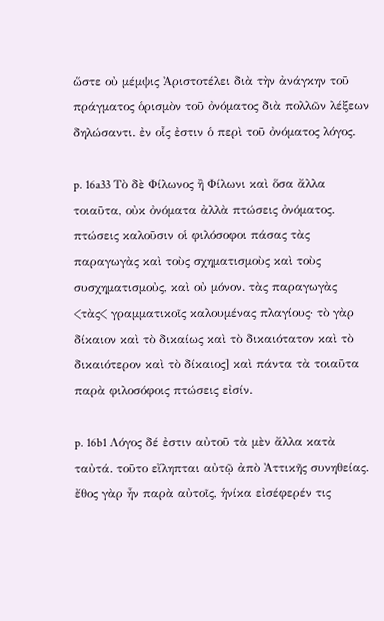ὥστε οὐ μέμψις Ἀριστοτέλει διὰ τὴν ἀνάγκην τοῦ πράγματος ὁρισμὸν τοῦ ὀνόματος διὰ πολλῶν λέξεων δηλώσαντι. ἐν οἷς ἐστιν ὁ περὶ τοῦ ὀνόματος λόγος.

p. 16a33 Τὸ δὲ Φίλωνος ἢ Φίλωνι καὶ ὅσα ἄλλα τοιαῦτα, οὐκ ὀνόματα ἀλλὰ πτώσεις ὀνόματος. πτώσεις καλοῦσιν οἱ φιλόσοφοι πάσας τὰς παραγωγὰς καὶ τοὺς σχηματισμοὺς καὶ τοὺς συσχηματισμοὐς, καὶ οὐ μόνον. τὰς παραγωγὰς <τὰς< γραμματικοῖς καλουμένας πλαγίους· τὸ γὰρ δίκαιον καὶ τὸ δικαίως καὶ τὸ δικαιότατον καὶ τὸ δικαιότερον καὶ τὸ δίκαιος] καὶ πάντα τὰ τοιαῦτα παρὰ φιλοσόφοις πτώσεις εἰσίν.

p. 16b1 Λόγος δέ ἐστιν αὐτοῦ τὰ μὲν ἄλλα κατὰ ταὐτά. τοῦτο εἴληπται αὐτῷ ἀπὸ Ἀττικῆς συνηθείας. ἔθος γὰρ ἦν παρὰ αὐτοῖς, ἡνίκα εἰσέφερέν τις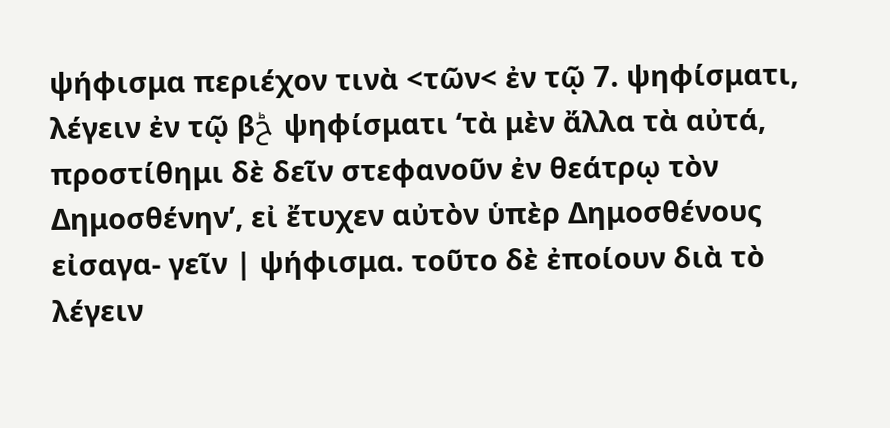ψήφισμα περιέχον τινὰ <τῶν< ἐν τῷ 7. ψηφίσματι, λέγειν ἐν τῷ βݲ ψηφίσματι ‘τὰ μὲν ἄλλα τὰ αὐτά, προστίθημι δὲ δεῖν στεφανοῦν ἐν θεάτρῳ τὸν Δημοσθένην’, εἰ ἔτυχεν αὐτὸν ὑπὲρ Δημοσθένους εἰσαγα- γεῖν | ψήφισμα. τοῦτο δὲ ἐποίουν διὰ τὸ λέγειν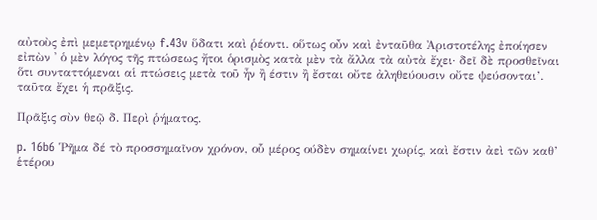αὐτοὺς ἐπὶ μεμετρημένῳ f.43v ὕδατι καὶ ῥέοντι. οὕτως οὖν καὶ ἐνταῦθα Ἀριστοτέλης ἐποίησεν εἰπὼν ᾿ ὁ μὲν λόγος τῆς πτώσεως ἤτοι ὁρισμὸς κατὰ μὲν τὰ ἄλλα τὰ αὐτὰ ἔχει· δεῖ δὲ προσθεῖναι ὅτι συνταττόμεναι αἱ πτώσεις μετὰ τοῦ ἦν ἢ έστιν ἢ ἔσται οὔτε ἀληθεύουσιν οὔτε ψεύσονται’. ταῦτα ἔχει ἡ πρᾶξις.

Πρᾶξις σὺν θεῷ δ. Περὶ ῥήματος.

p. 16b6 Ῥῆμα δέ τὸ προσσημαῖνον χρόνον, οὗ μέρος ούδὲν σημαίνει χωρίς, καὶ ἔστιν ἀεὶ τῶν καθ’ ἑτέρου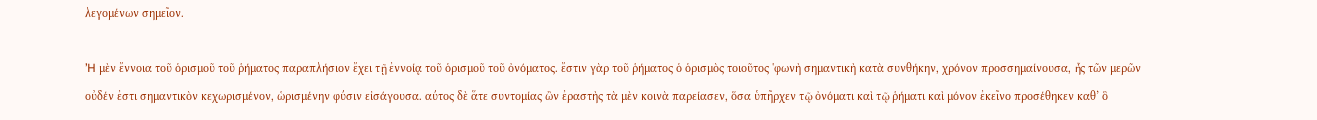λεγομένων σημεῖον.

’H μὲν ἔννοια τοῦ ὁρισμοῦ τοῦ ῥήματος παραπλήσιον ἔχει τῇ ἐννοίᾳ τοῦ ὁρισμοῦ τοῦ ὀνόματος. ἔστιν γὰρ τοῦ ῥήματος ὁ ὁρισμὸς τοιοῦτος 'φωνὴ σημαντικὴ κατὰ συνθήκην, χρόνον προσσημαίνουσα, ἧς τῶν μερῶν οὐδέν ἐστι σημαντικὸν κεχωρισμένον, ὡρισμένην φύσιν εἰσάγουσα. αύτος δὲ ἅτε συντομίας ὢν ἐραστὴς τὰ μὲν κοινὰ παρείασεν, ὅσα ὑπῆρχεν τῷ ὀνόματι καὶ τῷ ῥήματι καὶ μόνον ἐκεῖνο προσέθηκεν καθ’ ὃ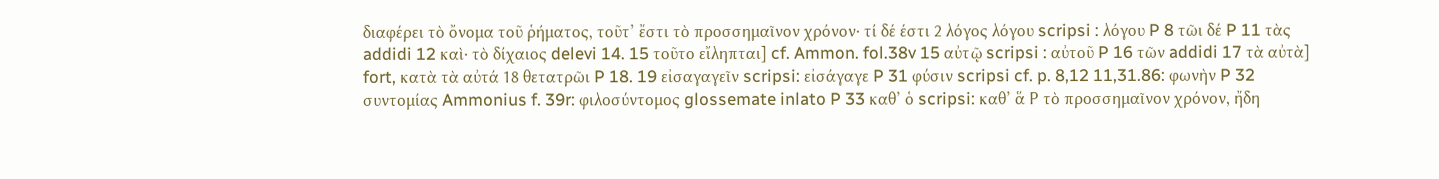διαφέρει τὸ ὄνομα τοῦ ῥήματος, τοῦτ’ ἔστι τὸ προσσημαῖνον χρόνον· τί δέ έστι 2 λόγος λόγου scripsi : λόγου P 8 τῶι δέ P 11 τὰς addidi 12 καὶ· τὸ δίχαιος delevi 14. 15 τοῦτο εἴληπται] cf. Ammon. fol.38v 15 αὐτῷ scripsi : αὐτοῦ P 16 τῶν addidi 17 τὰ αὐτὰ] fort, κατὰ τὰ αὐτά 18 θετατρῶι P 18. 19 εἰσαγαγεῖν scripsi: εἰσάγαγε P 31 φύσιν scripsi cf. p. 8,12 11,31.86: φωνὴν P 32 συντομίας Ammonius f. 39r: φιλοσύντομος glossemate inlato P 33 καθ’ ὁ scripsi: καθ’ ἅ Ρ τὸ προσσημαῖνον χρόνον, ἤδη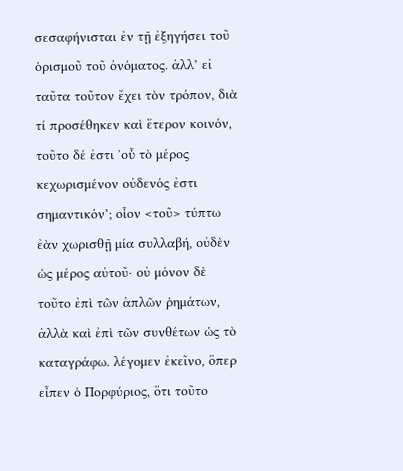σεσαφήνισται ἐν τῇ ἐξηγήσει τοῦ ὁρισμοῦ τοῦ ὀνόματος. ἀλλ’ εἰ ταῦτα τοῦτον ἔχει τὸν τρόπον, διὰ τί προσέθηκεν καὶ ἕτερον κοινόν, τοῦτο δέ ἐστι ᾿οὗ τὸ μέρος κεχωρισμένον οὐδενός ἐστι σημαντικόν’; οἷον <τοῦ> τύπτω ἐὰν χωρισθῇ μία συλλαβή, οὐδὲν ὡς μέρος αὐτοῦ· οὐ μόνον δὲ τοῦτο ἐπὶ τῶν ἁπλῶν ῥημάτων, ἀλλὰ καὶ ἐπὶ τῶν συνθέτων ὡς τὸ καταγράφω. λέγομεν ἐκεῖνο, ὅπερ εἶπεν ὁ Πορφύριος, ὅτι τοῦτο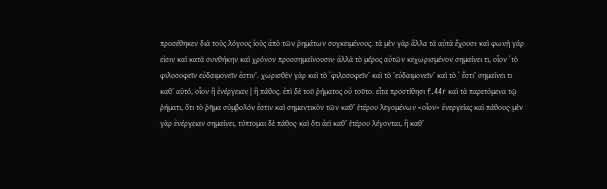προσέθηκεν διὰ τοὺς λόγους ἰοὺς ἀπὸ τῶν ῥημάτων συγκειμένους. τὰ μὲν γὰρ ἄλλα τὰ αὐτὰ ἔχουσι· καὶ φωνὴ γάρ εἰσιν καὶ κατὰ συνθήκην καὶ χρόνον προσσημαίνουσιν· ἀλλὰ τὸ μέρος αὐτῶν κεχωρισμένον σημαίνει τι, οἷον ᾿τὸ φιλοσοφεῖν εὐδαιμονεῖν ἐστιν’. χωρισθὲν γὰρ καὶ τὸ ᾿φιλοσοφεῖν’ καὶ τὸ ’εὐδαιμονεῖν’ καὶ τὸ ᾿ ἔστι’ σημαίνει τι καθ’ αὑτό, οἷον ἢ ἐνέργειαν | ἢ πάθος. ἐπὶ δὲ τοῦ ῥήματος οὐ τοῦτο. εἶτα προστίθησι f.44r καὶ τὰ παρετόμενα τῷ ῥήματι, ὅτι τὸ ῥῆμα σύμβολόν ἐστιν καὶ σημαντικὸν τῶν καθ’ ἑτέρου λεγομένων <οἶον> ἐνεργείας καὶ πάθους· μὲν γὰρ ἐνέργειαν σημαίνει, τύπτομαι δὲ πάθος· καὶ ὅτι ἀεὶ καθ’ ἑτέρου λέγονται, ἢ καθ’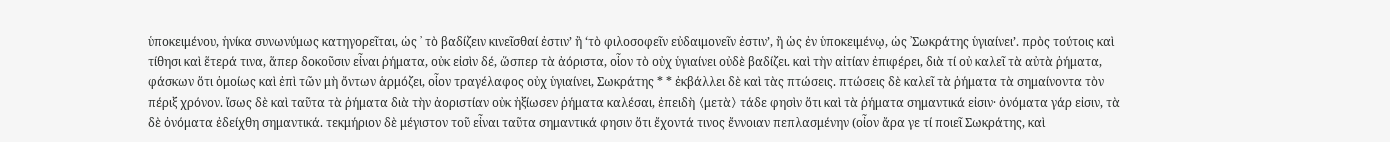ὑποκειμένου, ἡνίκα συνωνύμως κατηγορεῖται, ὡς ᾿ τὸ βαδίζειν κινεῖσθαί ἐστιν’ ἢ ‘τὸ φιλοσοφεῖν εὐδαιμονεῖν ἐστιν’, ἢ ὡς ἐν ὑποκειμένῳ, ὡς ᾿Σωκράτης ὑγιαίνει’. πρὸς τούτοις καὶ τίθησι καὶ ἕτερά τινα, ἅπερ δοκοῦσιν εἶναι ῥήματα, οὐκ εἰσὶν δέ, ὥσπερ τὰ ἀόριστα, οἷον τὸ οὐχ ὑγιαίνει οὐδὲ βαδίζει. καὶ τὴν αἰτίαν ἐπιφέρει, διὰ τί οὐ καλεῖ τὰ αὐτὰ ῥήματα, φάσκων ὅτι ὁμοίως καὶ ἐπὶ τῶν μὴ ὄντων ἁρμόζει, οἷον τραγέλαφος οὐχ ὑγιαίνει, Σωκράτης * * ἐκβάλλει δὲ καὶ τὰς πτώσεις. πτώσεις δὲ καλεῖ τὰ ῥήματα τὰ σημαίνοντα τὸν πέριξ χρόνον. ἴσως δὲ καὶ ταῦτα τὰ ῥήματα διὰ τὴν ἀοριστίαν οὐκ ἠξίωσεν ῥήματα καλέσαι, ἐπειδὴ 〈μετὰ〉 τάδε φησὶν ὅτι καὶ τὰ ῥήματα σημαντικά εἰσιν· ὀνόματα γάρ εἰσιν, τὰ δὲ ὀνόματα ἐδείχθη σημαντικά. τεκμήριον δὲ μέγιστον τοῦ εἶναι ταῦτα σημαντικά φησιν ὅτι ἔχοντά τινος ἔννοιαν πεπλασμένην (οἶον ἄρα γε τί ποιεῖ Σωκράτης, καὶ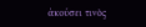ἀκούσει τινὸς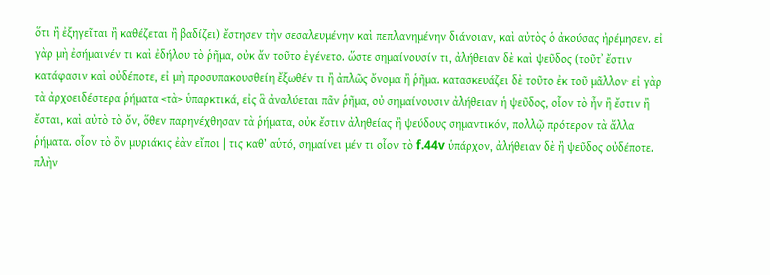ὅτι ἢ ἐξηγεῖται ἢ καθέζεται ἢ βαδίζει) ἔστησεν τὴν σεσαλευμένην καὶ πεπλανημένην διάνοιαν, καὶ αὐτὸς ὁ ἀκούσας ἠρέμησεν. εἰ γὰρ μὴ ἐσήμαινέν τι καὶ ἐδήλου τὸ ῥῆμα, οὐκ ἄν τοῦτο ἐγένετο. ὥστε σημαίνουσίν τι, ἀλήθειαν δὲ καὶ ψεῦδος (τοῦτ᾿ ἔστιν κατάφασιν καὶ οὐδέποτε, εἰ μὴ προσυπακουσθείη ἔξωθέν τι ἢ ἀπλῶς ὄνομα ἢ ῥῆμα. κατασκευάζει δὲ τοῦτο ἐκ τοῦ μᾶλλον· εἰ γὰρ τὰ ἀρχοειδέστερα ῥήματα <τὰ> ὑπαρκτικά, εἰς ἃ ἀναλύεται πᾶν ῥῆμα, οὐ σημαίνουσιν ἀλήθειαν ἡ ψεῦδος, οἷον τὸ ἦν ἢ ἔστιν ἢ ἔσται, καὶ αὐτὸ τὸ ὄν, ὅθεν παρηνέχθησαν τὰ ῥήματα, οὐκ ἔστιν ἀληθείας ἢ ψεύδους σημαντικόν, πολλῷ πρότερον τὰ ἄλλα ῥήματα. οἷον τὸ ὂν μυριάκις ἐὰν εἴποι | τις καθ’ αὑτό, σημαίνει μέν τι οἷον τὸ f.44v ὑπάρχον, ἀλήθειαν δὲ ἢ ψεῦδος οὐδέποτε. πλὴν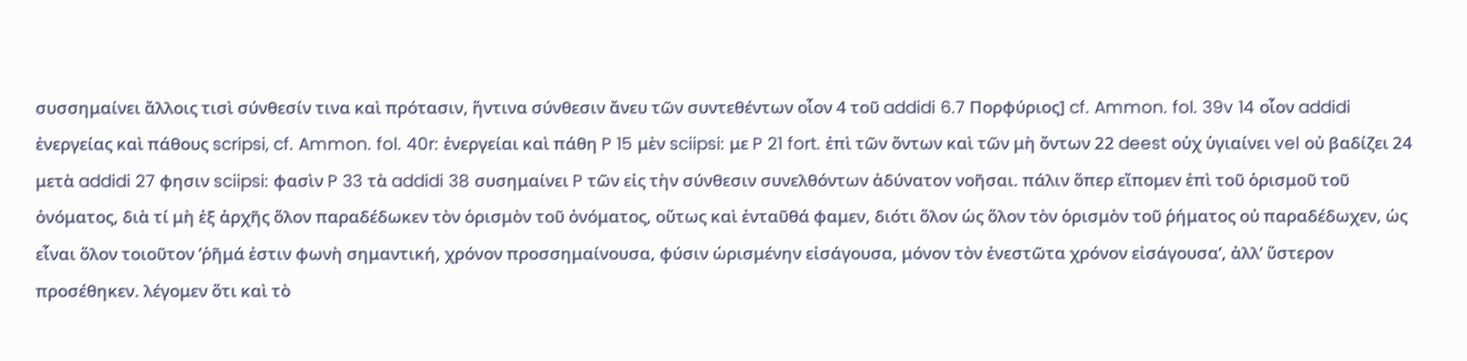συσσημαίνει ἄλλοις τισὶ σύνθεσίν τινα καὶ πρότασιν, ἥντινα σύνθεσιν ἄνευ τῶν συντεθέντων οἷον 4 τοῦ addidi 6.7 Πορφύριος] cf. Ammon. fol. 39v 14 οἷον addidi ἐνεργείας καὶ πάθους scripsi, cf. Ammon. fol. 40r: ἐνεργείαι καὶ πάθη P 15 μὲν sciipsi: με P 21 fort. ἐπὶ τῶν ὄντων καὶ τῶν μὴ ὄντων 22 deest οὐχ ὑγιαίνει vel οὐ βαδίζει 24 μετὰ addidi 27 φησιν sciipsi: φασὶν P 33 τὰ addidi 38 συσημαίνει P τῶν εἰς τὴν σύνθεσιν συνελθόντων ἀδύνατον νοῆσαι. πάλιν ὅπερ εἴπομεν ἐπὶ τοῦ ὁρισμοῦ τοῦ ὀνόματος, διὰ τί μὴ ἐξ ἀρχῆς ὅλον παραδέδωκεν τὸν ὁρισμὸν τοῦ ὀνόματος, οὕτως καὶ ἐνταῦθά φαμεν, διότι ὅλον ὡς ὅλον τὸν ὁρισμὸν τοῦ ῥήματος οὐ παραδέδωχεν, ὡς εἷναι ὅλον τοιοῦτον ’ῥῆμά ἐστιν φωνὴ σημαντική, χρόνον προσσημαίνουσα, φύσιν ὡρισμένην εἰσάγουσα, μόνον τὸν ἐνεστῶτα χρόνον εἰσάγουσα’, ἀλλ’ ὕστερον προσέθηκεν. λέγομεν ὅτι καὶ τὸ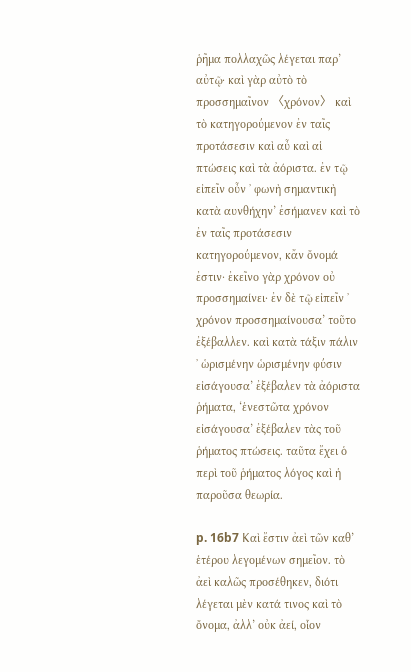ῥῆμα πολλαχῶς λέγεται παρ’ αὐτῷ· καὶ γὰρ αὐτὸ τὸ προσσημαῖνον 〈χρόνον〉 καὶ τὸ κατηγορούμενον ἐν ταῖς προτάσεσιν καὶ αὖ καὶ αἱ πτώσεις καὶ τὰ ἀόριστα. ἐν τῷ εἰπεῖν οὖν ᾿ φωνὴ σημαντικὴ κατὰ αυνθήχην’ ἐσήμανεν καὶ τὸ ἐν ταῖς προτάσεσιν κατηγορούμενον, κἄν ὄνομά ἐστιν· ἐκεῖνο γὰρ χρόνον οὐ προσσημαίνει· ἐν δὲ τῷ εἰπεῖν ᾿ χρόνον προσσημαίνουσα’ τοῦτο ἐξέβαλλεν. καὶ κατὰ τάξιν πάλιν ᾿ ὡρισμένην ὡρισμένην φύσιν εἰσάγουσα’ ἐξέβαλεν τὰ ἀόριστα ῥήματα, ‘ἑνεστῶτα χρόνον εἰσάγουσα’ ἐξέβαλεν τὰς τοῦ ῥήματος πτώσεις. ταῦτα ἔχει ὁ περὶ τοῦ ῥήματος λόγος καὶ ἡ παροῦσα θεωρία.

p. 16b7 Καὶ ἔστιν ἀεὶ τῶν καθ’ ἑτέρου λεγομένων σημεῖον. τὸ ἀεὶ καλῶς προσέθηκεν, διότι λέγεται μὲν κατά τινος καὶ τὸ ὄνομα, ἀλλ’ οὐκ ἀεί, οἷον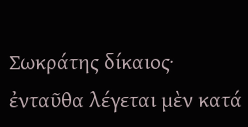Σωκράτης δίκαιος· ἐνταῦθα λέγεται μὲν κατά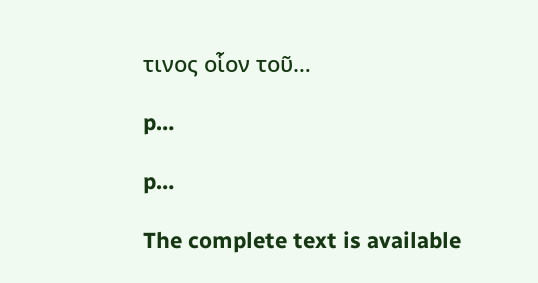τινος οἷον τοῦ…

p…

p…

The complete text is available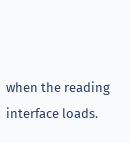when the reading interface loads.